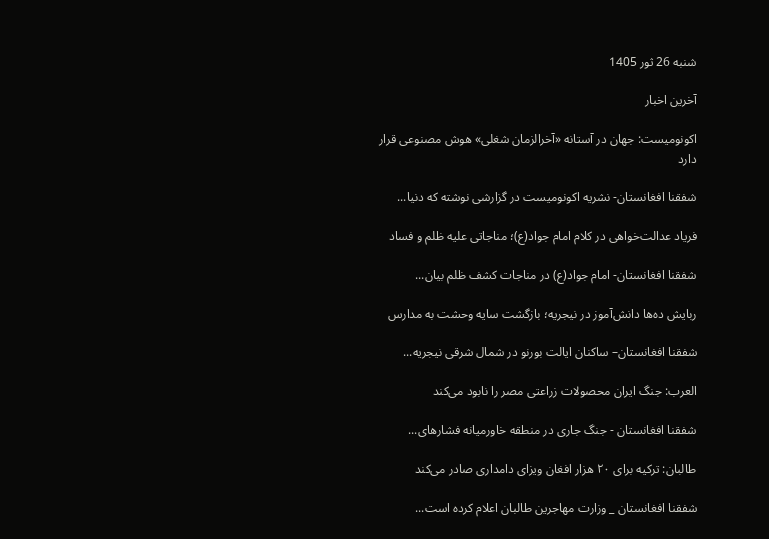شنبه 26 ثور 1405

آخرین اخبار

اکونومیست: جهان در آستانه «آخرالزمان شغلی» هوش مصنوعی قرار دارد

شفقنا افغانستان- نشریه اکونومیست در گزارشی نوشته که دنیا...

فریاد عدالت‌خواهی در کلام امام جواد(ع)؛ مناجاتی علیه ظلم و فساد

شفقنا افغانستان- امام جواد(ع) در مناجات کشف ظلم بیان...

ربایش ده‌ها دانش‌آموز در نیجریه؛ بازگشت سایه وحشت به مدارس

شفقنا افغانستان– ساکنان ایالت بورنو در شمال شرقی نیجریه...

العرب: جنگ ایران محصولات زراعتی مصر را نابود می‌کند

شفقنا افغانستان - جنگ جاری در منطقه خاورمیانه فشارهای...

طالبان: ترکیه برای ۲۰ هزار افغان ویزای دامداری صادر می‌کند

شفقنا افغانستان _ وزارت مهاجرین طالبان اعلام کرده است...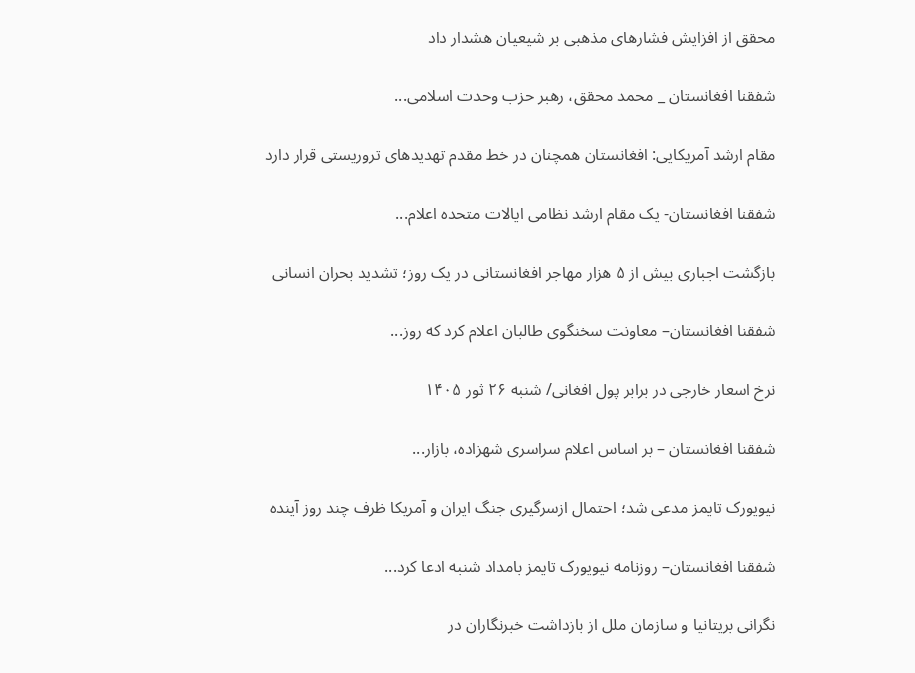محقق از افزایش فشارهای مذهبی بر شیعیان هشدار داد

شفقنا افغانستان _ محمد محقق، رهبر حزب وحدت اسلامی...

مقام ارشد آمریکایی: افغانستان همچنان در خط مقدم تهدیدهای تروریستی قرار دارد

شفقنا افغانستان- یک مقام ارشد نظامی ایالات متحده اعلام...

بازگشت اجباری بیش از ۵ هزار مهاجر افغانستانی در یک روز؛ تشدید بحران انسانی

شفقنا افغانستان– معاونت سخنگوی طالبان اعلام کرد که روز...

نرخ اسعار خارجی در برابر پول افغانی/ شنبه ۲۶ ثور ۱۴۰۵

شفقنا افغانستان – بر اساس اعلام سراسری شهزاده، بازار...

نیویورک تایمز مدعی شد؛ احتمال ازسرگیری جنگ ایران و آمریکا ظرف چند روز آینده

شفقنا افغانستان– روزنامه نیویورک تایمز بامداد شنبه ادعا کرد...

نگرانی بریتانیا و سازمان ملل از بازداشت خبرنگاران در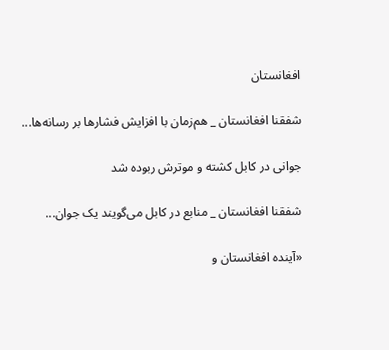افغانستان

شفقنا افغانستان _ هم‌زمان با افزایش فشارها بر رسانه‌ها...

جوانی در کابل کشته و موترش ربوده شد

شفقنا افغانستان _ منابع در کابل می‌گویند یک جوان...

«آینده افغانستان و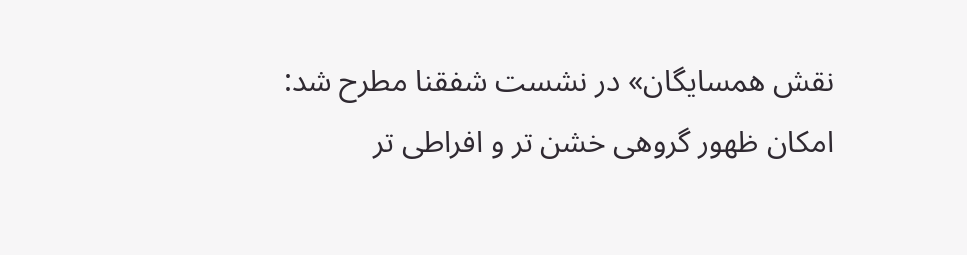نقش همسایگان» در نشست شفقنا مطرح شد: امکان ظهور گروهی خشن تر و افراطی تر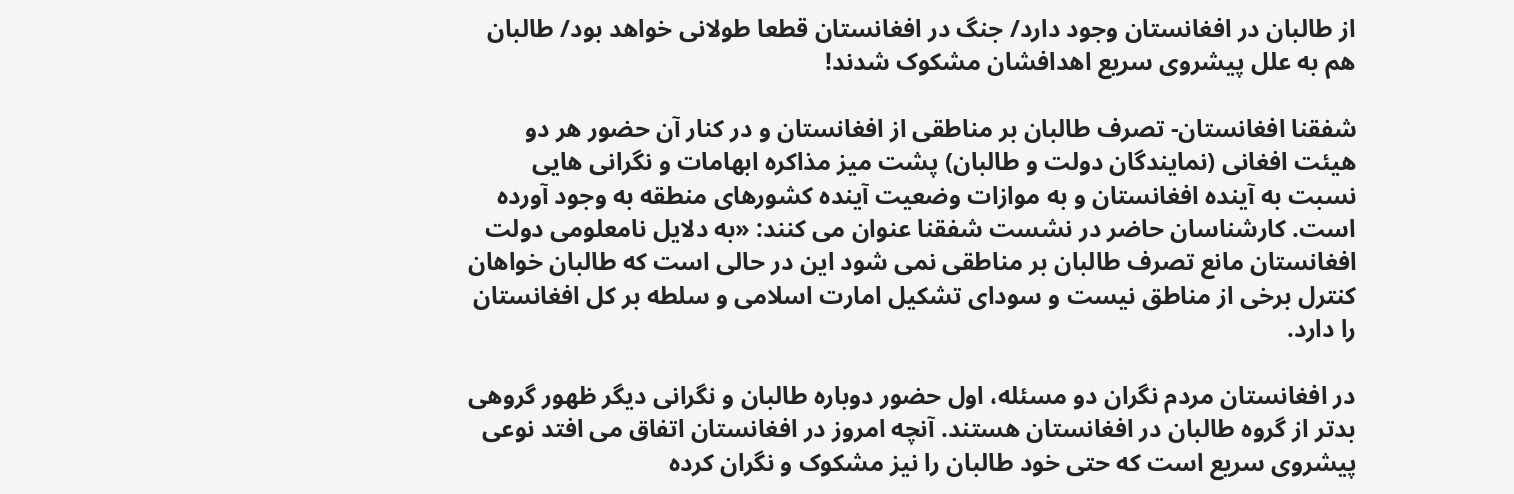از طالبان در افغانستان وجود دارد/ جنگ در افغانستان قطعا طولانی خواهد بود/ طالبان هم به علل پیشروی سریع اهدافشان مشکوک شدند!

شفقنا افغانستان- تصرف طالبان بر مناطقی از افغانستان و در کنار آن حضور هر دو هیئت افغانی (نمایندگان دولت و طالبان) پشت میز مذاکره ابهامات و نگرانی هایی نسبت به آینده افغانستان و به موازات وضعیت آینده کشورهای منطقه به وجود آورده است. کارشناسان حاضر در نشست شفقنا عنوان می کنند: «به دلایل نامعلومی دولت افغانستان مانع تصرف طالبان بر مناطقی نمی شود این در حالی است که طالبان خواهان کنترل برخی از مناطق نیست و سودای تشکیل امارت اسلامی و سلطه بر کل افغانستان را دارد.

در افغانستان مردم نگران دو مسئله، اول حضور دوباره طالبان و نگرانی دیگر ظهور گروهی بدتر از گروه طالبان در افغانستان هستند. آنچه امروز در افغانستان اتفاق می افتد نوعی پیشروی سریع است که حتی خود طالبان را نیز مشکوک و نگران کرده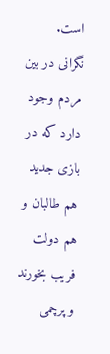است.  نگرانی در بین مردم وجود دارد که در بازی جدید هم طالبان و هم دولت فریب بخورند و پرچمی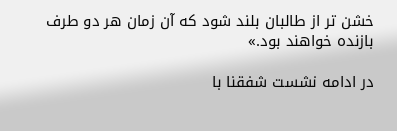خشن تر از طالبان بلند شود که آن زمان هر دو طرف بازنده خواهند بود.»

در ادامه نشست شفقنا با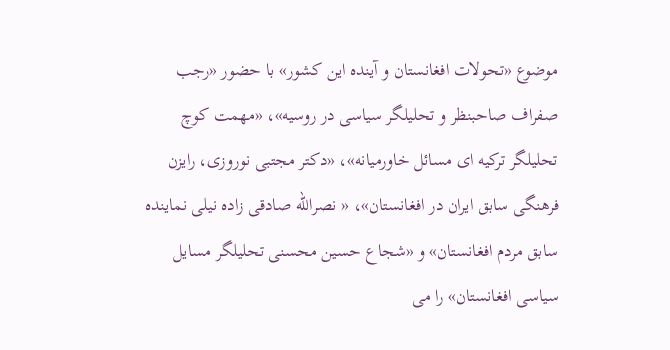موضوع «تحولات افغانستان و آینده این کشور» با حضور «رجب صفراف صاحبنظر و تحلیلگر سیاسی در روسیه»، «مهمت کوچ تحلیلگر ترکیه ای مسائل خاورمیانه»، «دکتر مجتبی نوروزی، رایزن فرهنگی سابق ایران در افغانستان»، « نصرالله صادقی زاده نیلی نماینده سابق مردم افغانستان» و «شجاع حسین محسنی تحلیلگر مسایل سیاسی افغانستان» را می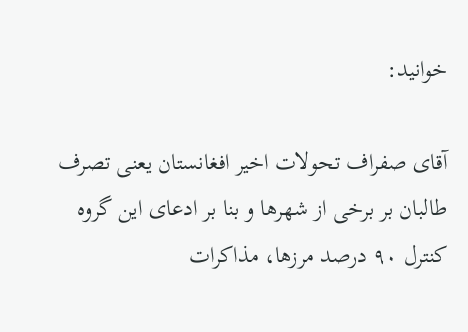خوانید:

آقای صفراف تحولات اخیر افغانستان یعنی تصرف طالبان بر برخی از شهرها و بنا بر ادعای این گروه کنترل ۹۰ درصد مرزها، مذاکرات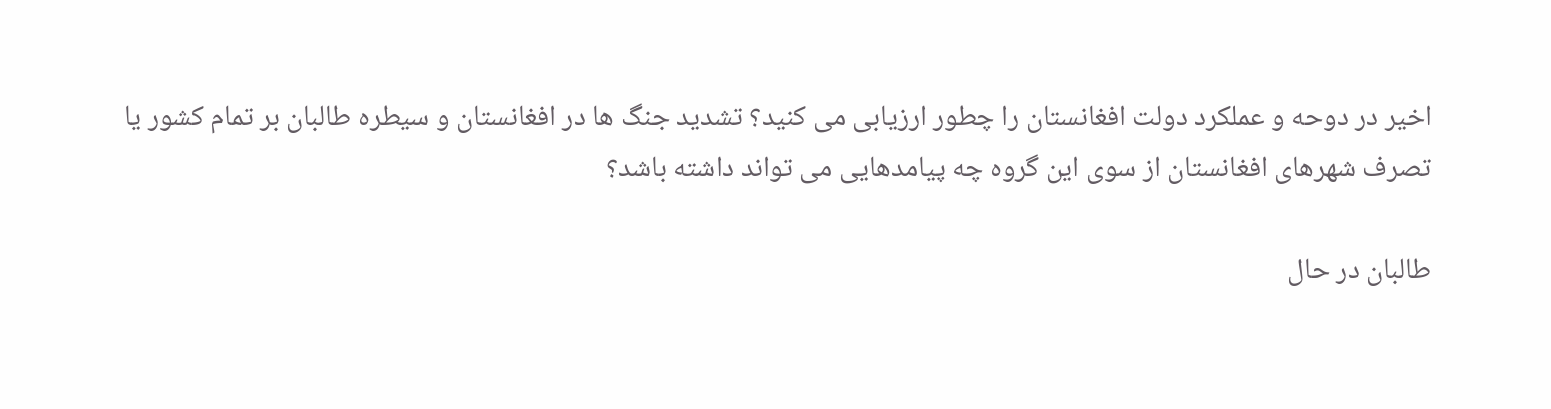اخیر در دوحه و عملکرد دولت افغانستان را چطور ارزیابی می کنید؟ تشدید جنگ ها در افغانستان و سیطره طالبان بر تمام کشور یا تصرف شهرهای افغانستان از سوی این گروه چه پیامدهایی می تواند داشته باشد؟

طالبان در حال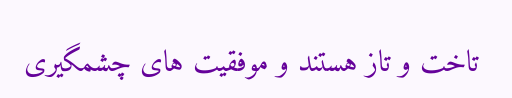تاخت و تاز هستند و موفقیت های چشمگیری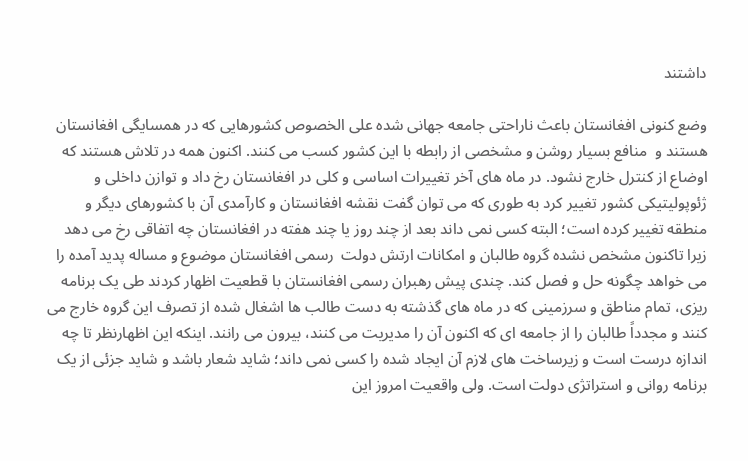داشتند

وضع کنونی افغانستان باعث ناراحتی جامعه جهانی شده علی الخصوص کشورهایی که در همسایگی افغانستان هستند و  منافع بسیار روشن و مشخصی از رابطه با این کشور کسب می کنند. اکنون همه در تلاش هستند که اوضاع از کنترل خارج نشود. در ماه های آخر تغییرات اساسی و کلی در افغانستان رخ داد و توازن داخلی و ژئوپولیتیکی کشور تغییر کرد به طوری که می توان گفت نقشه افغانستان و کارآمدی آن با کشورهای دیگر و منطقه تغییر کرده است؛ البته کسی نمی داند بعد از چند روز یا چند هفته در افغانستان چه اتفاقی رخ می دهد زیرا تاکنون مشخص نشده گروه طالبان و امکانات ارتش دولت  رسمی افغانستان موضوع و مساله پدید آمده را می خواهد چگونه حل و فصل کند. چندی پیش رهبران رسمی افغانستان با قطعیت اظهار کردند طی یک برنامه ریزی، تمام مناطق و سرزمینی که در ماه های گذشته به دست طالب ها اشغال شده از تصرف این گروه خارج می کنند و مجدداً طالبان را از جامعه ای که اکنون آن را مدیریت می کنند، بیرون می رانند. اینکه این اظهارنظر تا چه اندازه درست است و زیرساخت های لازم آن ایجاد شده را کسی نمی داند؛ شاید شعار باشد و شاید جزئی از یک برنامه روانی و استراتژی دولت است. ولی واقعیت امروز این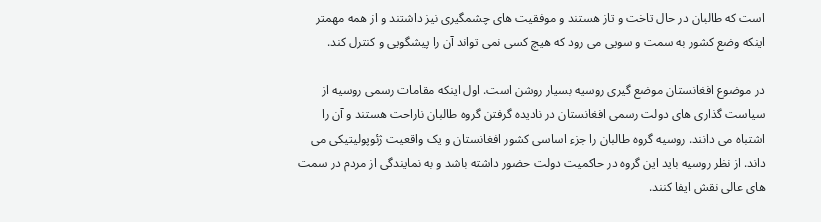است که طالبان در حال تاخت و تاز هستند و موفقیت های چشمگیری نیز داشتند و از همه مهمتر اینکه وضع کشور به سمت و سویی می رود که هیچ کسی نمی تواند آن را پیشگویی و کنترل کند.

در موضوع افغانستان موضع گیری روسیه بسیار روشن است. اول اینکه مقامات رسمی روسیه از سیاست گذاری های دولت رسمی افغانستان در نادیده گرفتن گروه طالبان ناراحت هستند و آن را اشتباه می دانند. روسیه گروه طالبان را جزء اساسی کشور افغانستان و یک واقعیت ژئوپولیتیکی می داند. از نظر روسیه باید این گروه در حاکمیت دولت حضور داشته باشد و به نمایندگی از مردم در سمت های عالی نقش ایفا کنند.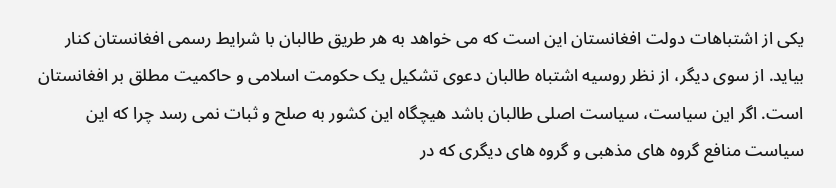یکی از اشتباهات دولت افغانستان این است که می خواهد به هر طریق طالبان با شرایط رسمی افغانستان کنار بیاید. از سوی دیگر، از نظر روسیه اشتباه طالبان دعوی تشکیل یک حکومت اسلامی و حاکمیت مطلق بر افغانستان است. اگر این سیاست، سیاست اصلی طالبان باشد هیچگاه این کشور به صلح و ثبات نمی رسد چرا که این سیاست منافع گروه های مذهبی و گروه های دیگری که در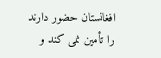افغانستان حضور دارند را تأمین نمی کند و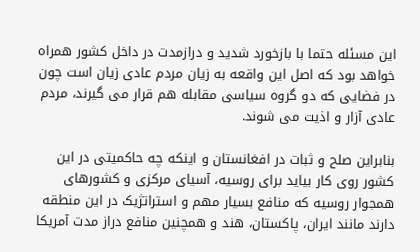این مسئله حتما با بازخورد شدید و درازمدت در داخل کشور همراه خواهد بود که اصل این واقعه به زیان مردم عادی زیان است چون در فضایی که دو گروه سیاسی مقابله هم قرار می گیرند، مردم عادی آزار و اذیت می شوند.

بنابراین صلح و ثبات در افغانستان و اینکه چه حاکمیتی در این کشور روی کار بیاید برای روسیه، آسیای مرکزی و کشورهای همجوار روسیه که منافع بسیار مهم و استراتژیک در این منطقه دارند مانند ایران، پاکستان، هند و همچنین منافع دراز مدت آمریکا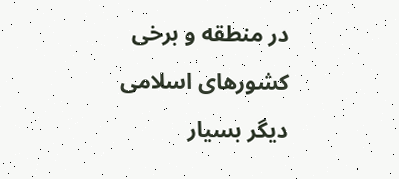در منطقه و برخی کشورهای اسلامی دیگر بسیار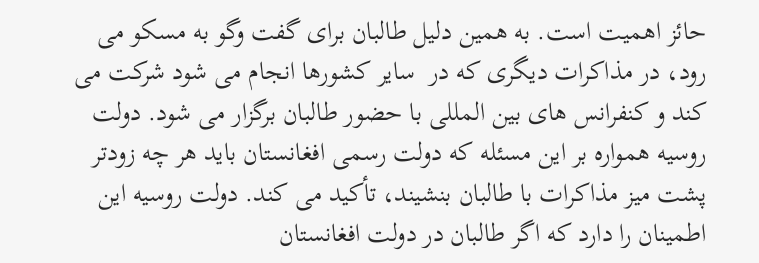حائز اهمیت است. به همین دلیل طالبان برای گفت وگو به مسکو می رود، در مذاکرات دیگری که در  سایر کشورها انجام می شود شرکت می کند و کنفرانس های بین المللی با حضور طالبان برگزار می شود. دولت روسیه همواره بر این مسئله که دولت رسمی افغانستان باید هر چه زودتر پشت میز مذاکرات با طالبان بنشیند، تأکید می کند. دولت روسیه این اطمینان را دارد که اگر طالبان در دولت افغانستان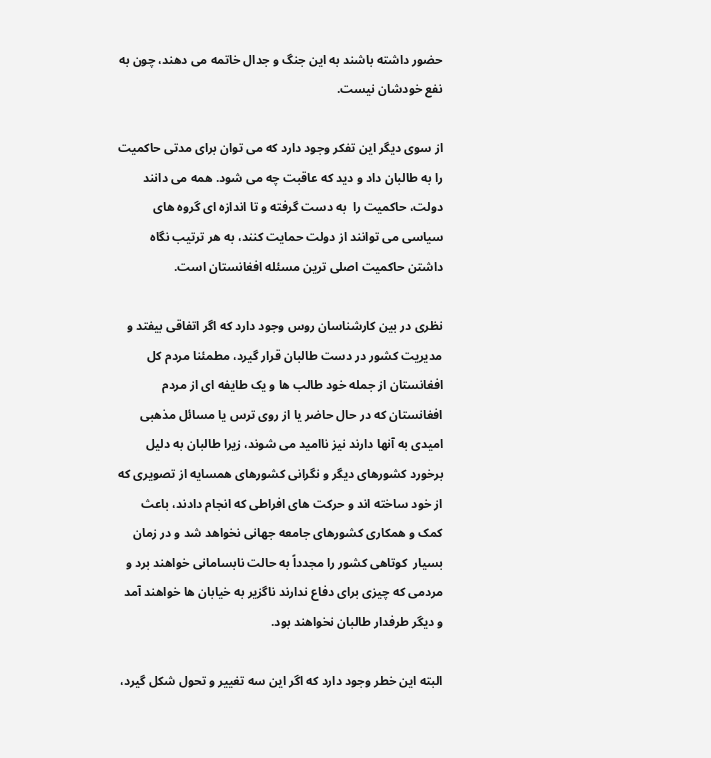حضور داشته باشند به این جنگ و جدال خاتمه می دهند، چون به نفع خودشان نیست.

از سوی دیگر این تفکر وجود دارد که می توان برای مدتی حاکمیت را به طالبان داد و دید که عاقبت چه می شود. همه می دانند دولت، حاکمیت را  به دست گرفته و تا اندازه ای گروه های سیاسی می توانند از دولت حمایت کنند، به هر ترتیب نگاه داشتن حاکمیت اصلی ترین مسئله افغانستان است.

نظری در بین کارشناسان روس وجود دارد که اگر اتفاقی بیفتد و مدیریت کشور در دست طالبان قرار گیرد، مطمئنا مردم کل افغانستان از جمله خود طالب ها و یک طایفه ای از مردم افغانستان که در حال حاضر یا از روی ترس یا مسائل مذهبی امیدی به آنها دارند نیز ناامید می شوند، زیرا طالبان به دلیل برخورد کشورهای دیگر و نگرانی کشورهای همسایه از تصویری که از خود ساخته اند و حرکت های افراطی که انجام دادند، باعث کمک و همکاری کشورهای جامعه جهانی نخواهد شد و در زمان بسیار  کوتاهی کشور را مجدداً به حالت نابسامانی خواهند برد و مردمی که چیزی برای دفاع ندارند ناگزیر به خیابان ها خواهند آمد و دیگر طرفدار طالبان نخواهند بود.

البته این خطر وجود دارد که اگر این سه تغییر و تحول شکل گیرد،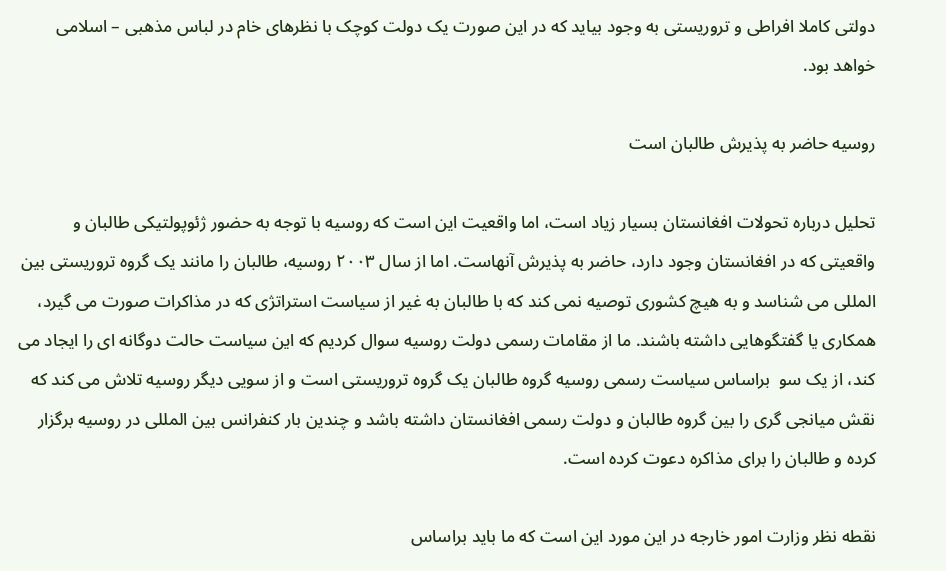دولتی کاملا افراطی و تروریستی به وجود بیاید که در این صورت یک دولت کوچک با نظرهای خام در لباس مذهبی – اسلامی خواهد بود.

روسیه حاضر به پذیرش طالبان است

تحلیل درباره تحولات افغانستان بسیار زیاد است، اما واقعیت این است که روسیه با توجه به حضور ژئوپولتیکی طالبان و واقعیتی که در افغانستان وجود دارد، حاضر به پذیرش آنهاست. اما از سال ۲۰۰۳ روسیه، طالبان را مانند یک گروه تروریستی بین المللی می شناسد و به هیچ کشوری توصیه نمی کند که با طالبان به غیر از سیاست استراتژی که در مذاکرات صورت می گیرد، همکاری یا گفتگوهایی داشته باشند. ما از مقامات رسمی دولت روسیه سوال کردیم که این سیاست حالت دوگانه ای را ایجاد می کند، از یک سو  براساس سیاست رسمی روسیه گروه طالبان یک گروه تروریستی است و از سویی دیگر روسیه تلاش می کند که نقش میانجی گری را بین گروه طالبان و دولت رسمی افغانستان داشته باشد و چندین بار کنفرانس بین المللی در روسیه برگزار کرده و طالبان را برای مذاکره دعوت کرده است.

نقطه نظر وزارت امور خارجه در این مورد این است که ما باید براساس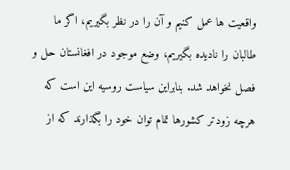واقعیت ها عمل کنیم و آن را در نظر بگیریم، اگر ما طالبان را نادیده بگیریم، وضع موجود در افغانستان حل و فصل نخواهد شد. بنابراین سیاست روسیه این است که هرچه زودتر کشورها تمام توان خود را بگذارند که از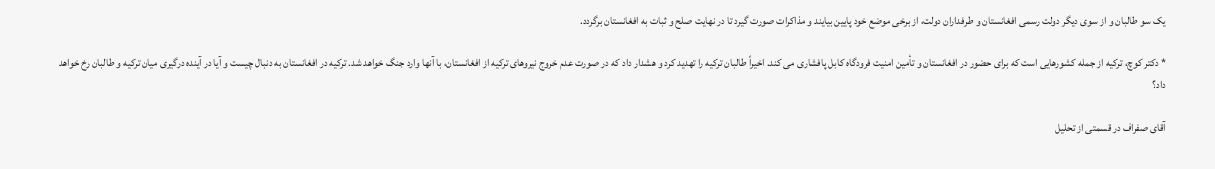یک سو طالبان و از سوی دیگر دولت رسمی افغانستان و طرفداران دولت، از برخی موضع خود پایین بیایند و مذاکرات صورت گیرد تا در نهایت صلح و ثبات به افغانستان برگردد.

* دکتر کوچ، ترکیه از جمله کشورهایی است که برای حضور در افغانستان و تأمین امنیت فرودگاه کابل پافشاری می کند. اخیراً طالبان ترکیه را تهدید کرد و هشدار داد که در صورت عدم خروج نیروهای ترکیه از افغانستان، با آنها وارد جنگ خواهد شد. ترکیه در افغانستان به دنبال چیست و آیا در آینده درگیری میان ترکیه و طالبان رخ خواهد داد؟

آقای صفراف در قسمتی از تحلیل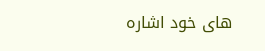های خود اشاره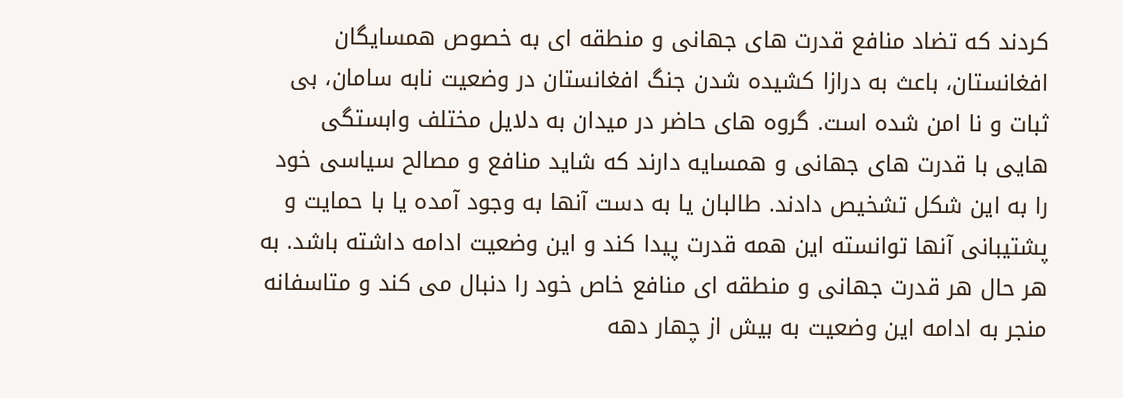کردند که تضاد منافع قدرت های جهانی و منطقه ای به خصوص همسایگان افغانستان، باعث به درازا کشیده شدن جنگ افغانستان در وضعیت نابه سامان، بی ثبات و نا امن شده است. گروه های حاضر در میدان به دلایل مختلف وابستگی هایی با قدرت های جهانی و همسایه دارند که شاید منافع و مصالح سیاسی خود را به این شکل تشخیص دادند. طالبان یا به دست آنها به وجود آمده یا با حمایت و پشتیبانی آنها توانسته این همه قدرت پیدا کند و این وضعیت ادامه داشته باشد. به هر حال هر قدرت جهانی و منطقه ای منافع خاص خود را دنبال می کند و متاسفانه منجر به ادامه این وضعیت به بیش از چهار دهه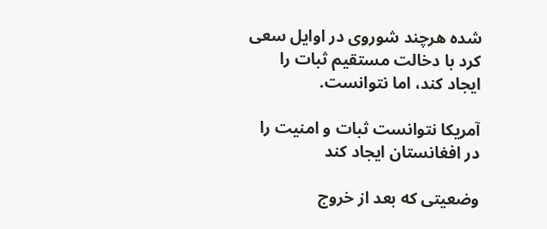شده هرچند شوروی در اوایل سعی کرد با دخالت مستقیم ثبات را ایجاد کند، اما نتوانست.

آمریکا نتوانست ثبات و امنیت را در افغانستان ایجاد کند

وضعیتی که بعد از خروج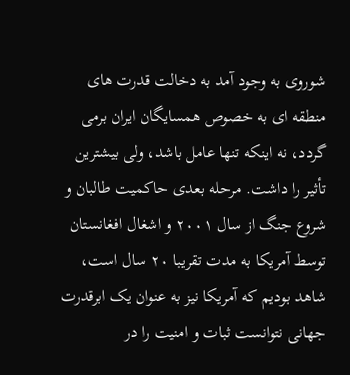شوروی به وجود آمد به دخالت قدرت های منطقه ای به خصوص همسایگان ایران برمی گردد، نه اینکه تنها عامل باشد، ولی بیشترین تأثیر را داشت. مرحله بعدی حاکمیت طالبان و شروع جنگ از سال ۲۰۰۱ و اشغال افغانستان توسط آمریکا به مدت تقریبا ۲۰ سال است، شاهد بودیم که آمریکا نیز به عنوان یک ابرقدرت جهانی نتوانست ثبات و امنیت را در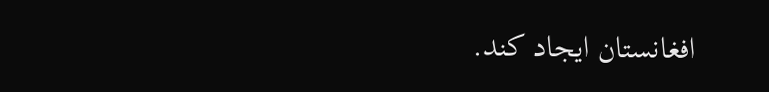افغانستان ایجاد کند.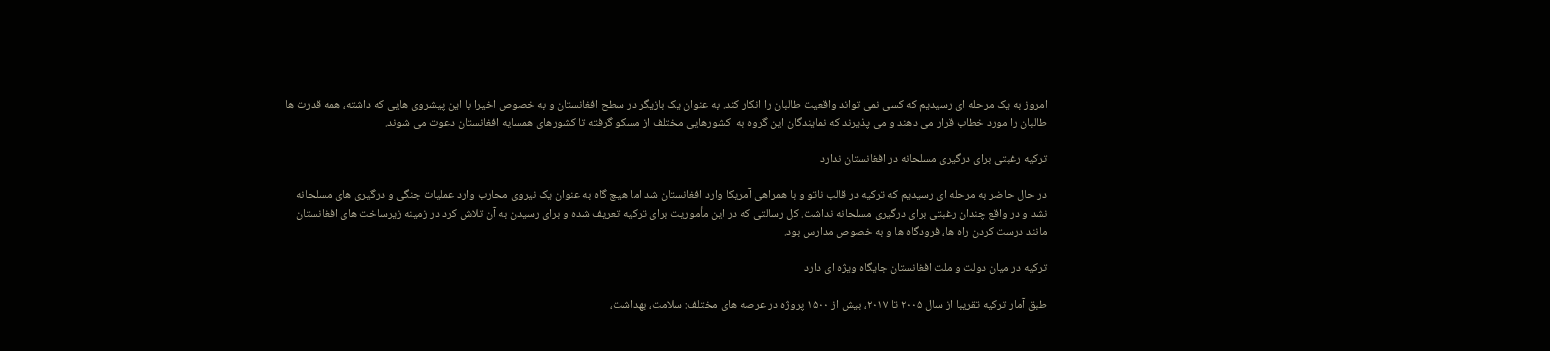امروز به یک مرحله ای رسیدیم که کسی نمی تواند واقعیت طالبان را انکار کند. به عنوان یک بازیگر در سطح افغانستان و به خصوص اخیرا با این پیشروی هایی که داشته، همه قدرت ها طالبان را مورد خطاب قرار می دهند و می پذیرند که نمایندگان این گروه به  کشورهایی مختلف از مسکو گرفته تا کشورهای همسایه افغانستان دعوت می شوند.

ترکیه رغبتی برای درگیری مسلحانه در افغانستان ندارد

در حال حاضر به مرحله ای رسیدیم که ترکیه در قالب ناتو و با همراهی آمریکا وارد افغانستان شد اما هیچ گاه به عنوان یک نیروی محارب وارد عملیات جنگی و درگیری های مسلحانه نشد و در واقع چندان رغبتی برای درگیری مسلحانه نداشت. کل رسالتی که در این مأموریت برای ترکیه تعریف شده و برای رسیدن به آن تلاش کرد در زمینه زیرساخت های افغانستان مانند درست کردن راه ها، فرودگاه ها و به خصوص مدارس بود.

ترکیه در میان دولت و ملت افغانستان جایگاه ویژه ای دارد

طبق آمار ترکیه تقریبا از سال ۲۰۰۵ تا ۲۰۱۷، بیش از ۱۵۰۰ پروژه در عرصه های مختلف: سلامت، بهداشت،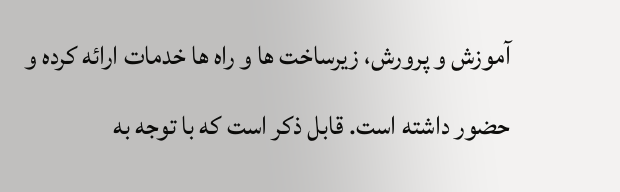آموزش و پرورش، زیرساخت ها و راه ها خدمات ارائه کرده و حضور داشته است. قابل ذکر است که با توجه به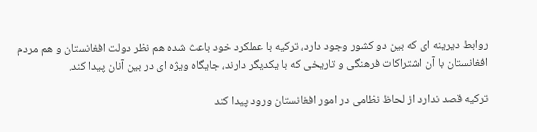روابط دیرینه ای که بین دو کشور وجود دارد، ترکیه با عملکرد خود باعث شده هم نظر دولت افغانستان و هم مردم افغانستان با آن اشتراکات فرهنگی و تاریخی که با یکدیگر دارند، جایگاه ویژه ای در بین آنان پیدا کند.

ترکیه قصد ندارد از لحاظ نظامی در امور افغانستان ورود پیدا کند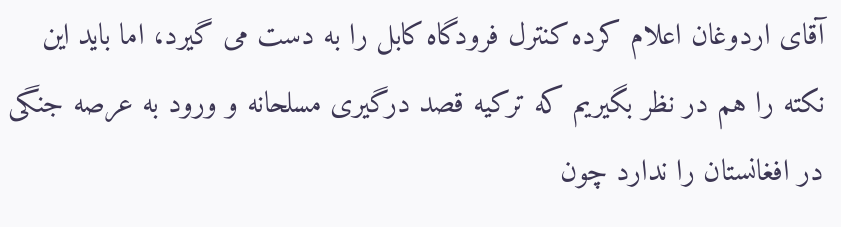آقای اردوغان اعلام کرده کنترل فرودگاه کابل را به دست می گیرد، اما باید این نکته را هم در نظر بگیریم که ترکیه قصد درگیری مسلحانه و ورود به عرصه جنگی در افغانستان را ندارد چون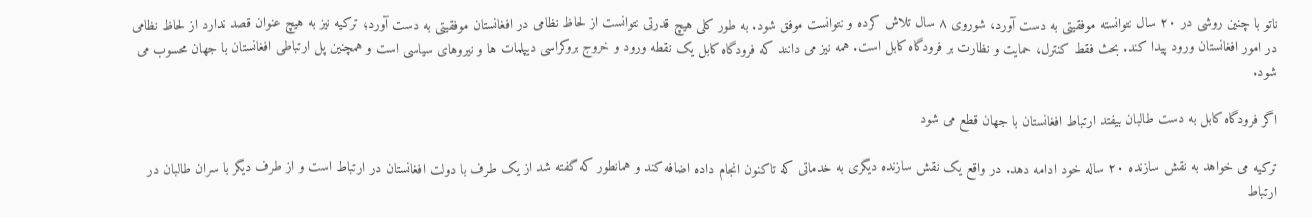ناتو با چنین روشی در ۲۰ سال نتوانسته موفقیتی به دست آورد، شوروی ۸ سال تلاش کرده و نتوانست موفق شود. به طور کلی هیچ قدرتی نتوانست از لحاظ نظامی در افغانستان موفقیتی به دست آورد؛ ترکیه نیز به هیچ عنوان قصد ندارد از لحاظ نظامی در امور افغانستان ورود پیدا کند. بحث فقط کنترل، حمایت و نظارت بر فرودگاه کابل است. همه نیز می دانند که فرودگاه کابل یک نقطه ورود و خروج بروکراسی دیپلمات ها و نیروهای سیاسی است و همچنین پل ارتباطی افغانستان با جهان محسوب می شود.

اگر فرودگاه کابل به دست طالبان بیفتد ارتباط افغانستان با جهان قطع می شود

ترکیه می خواهد به نقش سازنده ۲۰ ساله خود ادامه دهد. در واقع یک نقش سازنده دیگری به خدماتی که تاکنون انجام داده اضافه کند و همانطور که گفته شد از یک طرف با دولت افغانستان در ارتباط است و از طرف دیگر با سران طالبان در ارتباط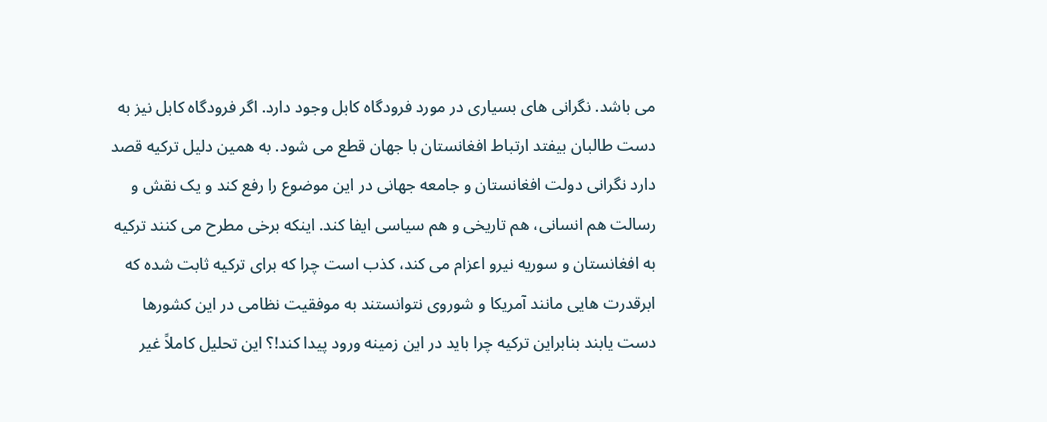می باشد. نگرانی های بسیاری در مورد فرودگاه کابل وجود دارد. اگر فرودگاه کابل نیز به دست طالبان بیفتد ارتباط افغانستان با جهان قطع می شود. به همین دلیل ترکیه قصد دارد نگرانی دولت افغانستان و جامعه جهانی در این موضوع را رفع کند و یک نقش و رسالت هم انسانی، هم تاریخی و هم سیاسی ایفا کند. اینکه برخی مطرح می کنند ترکیه به افغانستان و سوریه نیرو اعزام می کند، کذب است چرا که برای ترکیه ثابت شده که ابرقدرت هایی مانند آمریکا و شوروی نتوانستند به موفقیت نظامی در این کشورها دست یابند بنابراین ترکیه چرا باید در این زمینه ورود پیدا کند!؟ این تحلیل کاملاً غیر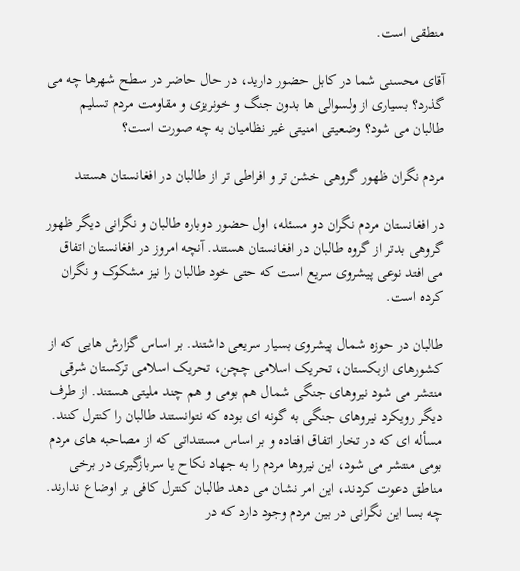منطقی است.

آقای محسنی شما در کابل حضور دارید، در حال حاضر در سطح شهرها چه می گذرد؟ بسیاری از ولسوالی ها بدون جنگ و خونریزی و مقاومت مردم تسلیم طالبان می شود؟ وضعیتی امنیتی غیر نظامیان به چه صورت است؟

مردم نگران ظهور گروهی خشن تر و افراطی تر از طالبان در افغانستان هستند

در افغانستان مردم نگران دو مسئله، اول حضور دوباره طالبان و نگرانی دیگر ظهور گروهی بدتر از گروه طالبان در افغانستان هستند. آنچه امروز در افغانستان اتفاق می افتد نوعی پیشروی سریع است که حتی خود طالبان را نیز مشکوک و نگران کرده است.

طالبان در حوزه شمال پیشروی بسیار سریعی داشتند. بر اساس گزارش هایی که از کشورهای ازبکستان، تحریک اسلامی چچن، تحریک اسلامی ترکستان شرقی منتشر می شود نیروهای جنگی شمال هم بومی و هم چند ملیتی هستند. از طرف دیگر رویکرد نیروهای جنگی به گونه ای بوده که نتوانستند طالبان را کنترل کنند. مسأله ای که در تخار اتفاق افتاده و بر اساس مستنداتی که از مصاحبه های مردم بومی منتشر می شود، این نیروها مردم را به جهاد نکاح یا سربازگیری در برخی مناطق دعوت کردند، این امر نشان می دهد طالبان کنترل کافی بر اوضاع ندارند. چه بسا این نگرانی در بین مردم وجود دارد که در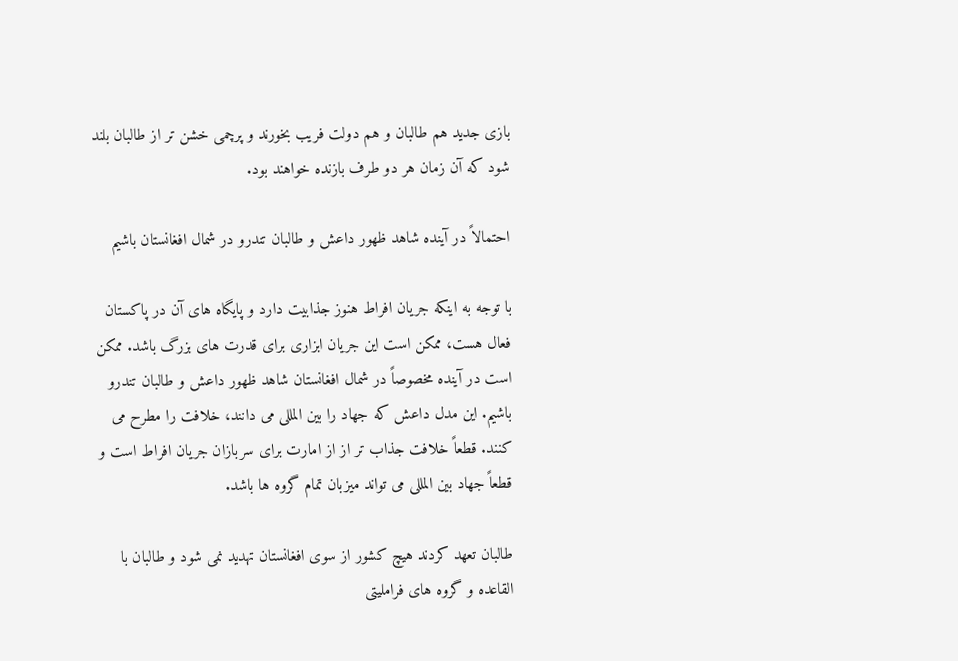بازی جدید هم طالبان و هم دولت فریب بخورند و پرچمی خشن تر از طالبان بلند شود که آن زمان هر دو طرف بازنده خواهند بود.

احتمالاً در آینده شاهد ظهور داعش و طالبان تندرو در شمال افغانستان باشیم

با توجه به اینکه جریان افراط هنوز جذابیت دارد و پایگاه های آن در پاکستان فعال هست، ممکن است این جریان ابزاری برای قدرت های بزرگ باشد. ممکن است در آینده مخصوصاً در شمال افغانستان شاهد ظهور داعش و طالبان تندرو باشیم. این مدل داعش که جهاد را بین المللی می دانند، خلافت را مطرح می کنند. قطعاً خلافت جذاب تر از از امارت برای سربازان جریان افراط است و قطعاً جهاد بین المللی می تواند میزبان تمام گروه ها باشد.

طالبان تعهد کردند هیچ کشور از سوی افغانستان تهدید نمی شود و طالبان با القاعده و گروه های فراملیتی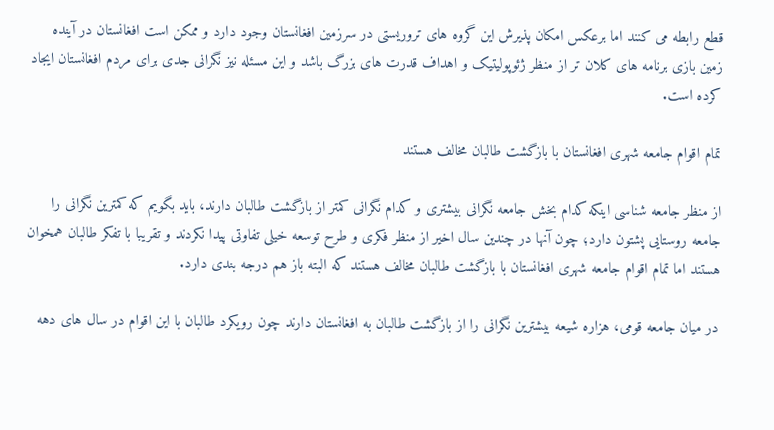قطع رابطه می کنند اما برعکس امکان پذیرش این گروه های تروریستی در سرزمین افغانستان وجود دارد و ممکن است افغانستان در آینده زمین بازی برنامه های کلان تر از منظر ژئوپولیتیک و اهداف قدرت های بزرگ باشد و این مسئله نیز نگرانی جدی برای مردم افغانستان ایجاد کرده است.

تمام اقوام جامعه شهری افغانستان با بازگشت طالبان مخالف هستند

از منظر جامعه شناسی اینکه کدام بخش جامعه نگرانی بیشتری و کدام نگرانی کمتر از بازگشت طالبان دارند، باید بگویم که کمترین نگرانی را جامعه روستایی پشتون دارد؛ چون آنها در چندین سال اخیر از منظر فکری و طرح توسعه خیلی تفاوتی پیدا نکردند و تقریبا با تفکر طالبان همخوان هستند اما تمام اقوام جامعه شهری افغانستان با بازگشت طالبان مخالف هستند که البته باز هم درجه بندی دارد.

در میان جامعه قومی، هزاره شیعه بیشترین نگرانی را از بازگشت طالبان به افغانستان دارند چون رویکرد طالبان با این اقوام در سال های دهه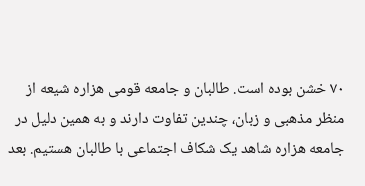۷۰ خشن بوده است. طالبان و جامعه قومی هزاره شیعه از منظر مذهبی و زبان، چندین تفاوت دارند و به همین دلیل در جامعه هزاره شاهد یک شکاف اجتماعی با طالبان هستیم. بعد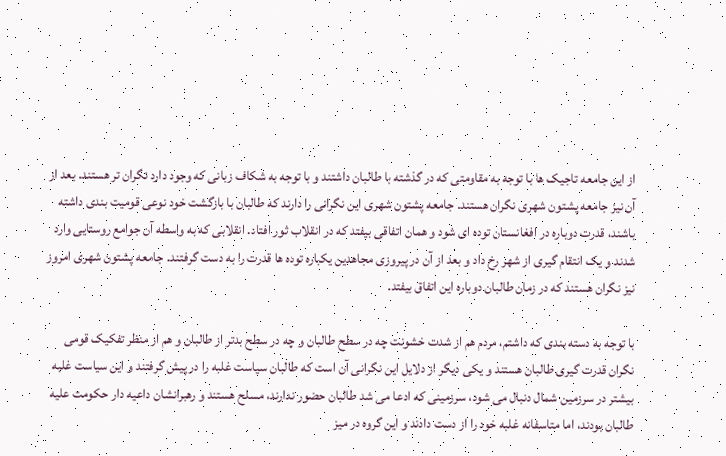از این جامعه تاجیک ها با توجه به مقاومتی که در گذشته با طالبان داشتند و با توجه به شکاف زبانی که وجود دارد نگران تر هستند. بعد از آن نیز جامعه پشتون شهری نگران هستند. جامعه پشتون شهری این نگرانی را دارند که طالبان با بازگشت خود نوعی قومیت بندی داشته باشند، قدرت دوباره در افغانستان توده ای شود و همان اتفاقی بیفتد که در انقلاب ثور افتاد. انقلابی که به واسطه آن جوامع روستایی وارد شدند و یک انتقام گیری از شهر رخ داد و بعد از آن در پیروزی مجاهدین یکباره توده ها قدرت را به دست گرفتند. جامعه پشتون شهری امروز نیز نگران هستند که در زمان طالبان دوباره این اتفاق بیفتد.

با توجه به دسته بندی که داشتم، مردم هم از شدت خشونت چه در سطح طالبان و چه در سطح بدتر از طالبان و هم از منظر تفکیک قومی نگران قدرت گیری طالبان هستند و یکی دیگر از دلایل این نگرانی آن است که طالبان سیاست غلبه را در پیش گرفتند و این سیاست غلبه بیشتر در سرزمین شمال دنبال می شود، سرزمینی که ادعا می شد طالبان حضور ندارند، مسلح هستند و رهبرانشان داعیه دار حکومت علیه طالبان بودند، اما متاسفانه غلبه خود را از دست دادند و این گروه در میز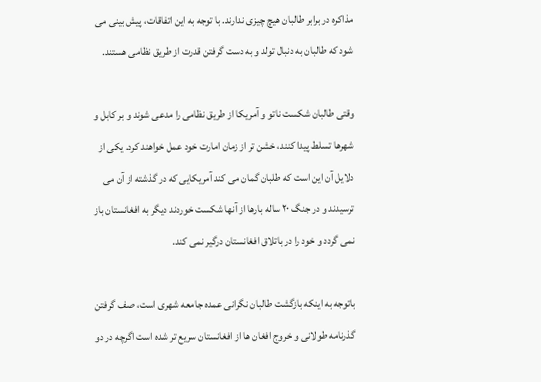مذاکره در برابر طالبان هیچ چیزی ندارند. با توجه به این اتفاقات، پیش بینی می شود که طالبان به دنبال تولد و به دست گرفتن قدرت از طریق نظامی هستند.

وقتی طالبان شکست ناتو و آمریکا از طریق نظامی را مدعی شوند و بر کابل و شهرها تسلط پیدا کنند، خشن تر از زمان امارت خود عمل خواهند کرد. یکی از دلایل آن این است که طلبان گمان می کند آمریکایی که در گذشته از آن می ترسیدند و در جنگ ۲۰ ساله بارها از آنها شکست خوردند دیگر به افغانستان باز نمی گردد و خود را در باتلاق افغانستان درگیر نمی کند.

باتوجه به اینکه بازگشت طالبان نگرانی عمده جامعه شهری است، صف گرفتن گذرنامه طولانی و خروج افغان ها از افغانستان سریع تر شده است اگرچه در دو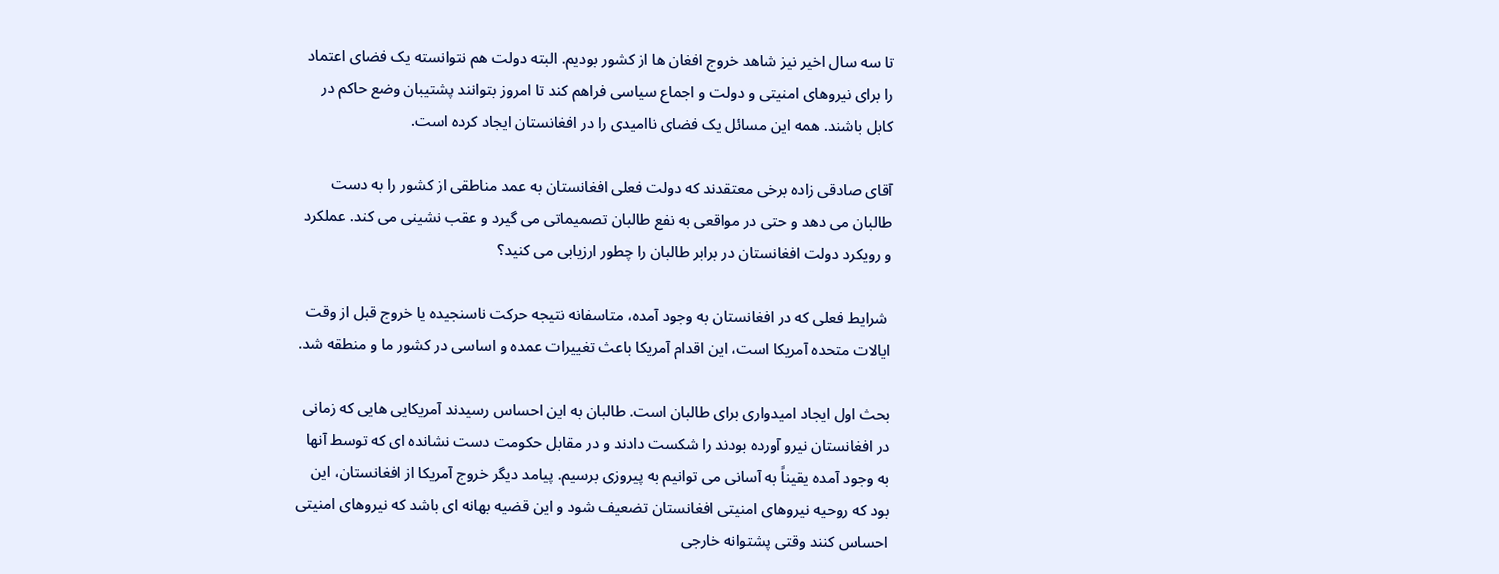تا سه سال اخیر نیز شاهد خروج افغان ها از کشور بودیم. البته دولت هم نتوانسته یک فضای اعتماد را برای نیروهای امنیتی و دولت و اجماع سیاسی فراهم کند تا امروز بتوانند پشتیبان وضع حاکم در کابل باشند. همه این مسائل یک فضای ناامیدی را در افغانستان ایجاد کرده است.

آقای صادقی زاده برخی معتقدند که دولت فعلی افغانستان به عمد مناطقی از کشور را به دست طالبان می دهد و حتی در مواقعی به نفع طالبان تصمیماتی می گیرد و عقب نشینی می کند. عملکرد و رویکرد دولت افغانستان در برابر طالبان را چطور ارزیابی می کنید؟

 شرایط فعلی که در افغانستان به وجود آمده، متاسفانه نتیجه حرکت ناسنجیده یا خروج قبل از وقت ایالات متحده آمریکا است، این اقدام آمریکا باعث تغییرات عمده و اساسی در کشور ما و منطقه شد.

بحث اول ایجاد امیدواری برای طالبان است. طالبان به این احساس رسیدند آمریکایی هایی که زمانی در افغانستان نیرو آورده بودند را شکست دادند و در مقابل حکومت دست نشانده ای که توسط آنها به وجود آمده یقیناً به آسانی می توانیم به پیروزی برسیم. پیامد دیگر خروج آمریکا از افغانستان، این بود که روحیه نیروهای امنیتی افغانستان تضعیف شود و این قضیه بهانه ای باشد که نیروهای امنیتی احساس کنند وقتی پشتوانه خارجی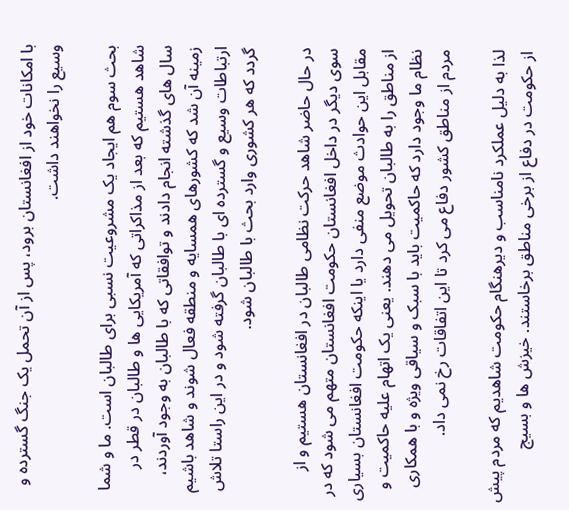با امکانات خود از افغانستان برود، پس از آن تحمل یک جنگ گسترده و وسیع را نخواهند داشت.

بحث سوم هم ایجاد یک مشروعیت نسبی برای طالبان است. ما و شما شاهد هستیم که بعد از مذاکراتی که آمریکایی ها و طالبان در قطر در سال های گذشته انجام دادند و توافقاتی که با طالبان به وجود آوردند، زمینه آن شد که کشورهای همسایه و منطقه فعال شوند و شاهد باشیم ارتباطات وسیع و گسترده ای با طالبان گرفته شود و در این راستا تلاش گردد که هر کشوری وارد بحث با طالبان شود.

در حال حاضر شاهد حرکت نظامی طالبان در افغانستان هستیم و از سوی دیگر در داخل افغانستان حکومت افغانستان متهم می شود که در مقابل این حوادث موضع منفی دارد یا اینکه حکومت افغانستان بسیاری از مناطق را به طالبان تحویل می دهند. یعنی یک اتهام علیه حاکمیت و نظام ما وجود دارد که حاکمیت باید با سبک و سیاقی ویژه و با همکاری مردم از مناطق کشور دفاع می کرد تا این اتفاقات رخ نمی داد.

لذا به دلیل عملکرد نامناسب و دیرهنگام حکومت شاهدیم که مردم پیش از حکومت در دفاع از برخی مناطق برخاستند. خیزش ها و بسیج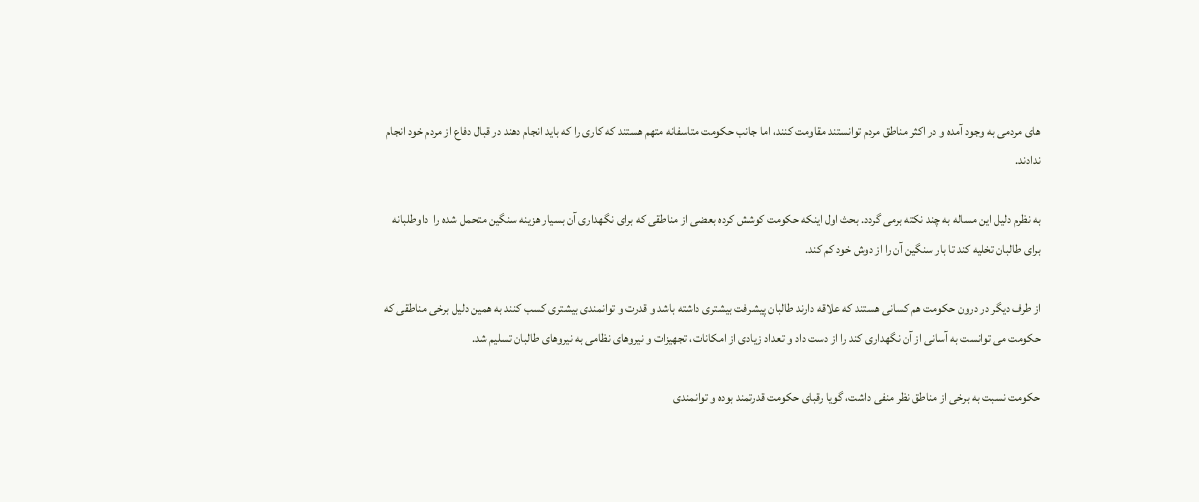های مردمی به وجود آمده و در اکثر مناطق مردم توانستند مقاومت کنند، اما جانب حکومت متاسفانه متهم هستند که کاری را که باید انجام دهند در قبال دفاع از مردم خود انجام ندادند.

به نظرم دلیل این مساله به چند نکته برمی گردد. بحث اول اینکه حکومت کوشش کرده بعضی از مناطقی که برای نگهداری آن بسیار هزینه سنگین متحمل شده را  داوطلبانه برای طالبان تخلیه کند تا بار سنگین آن را از دوش خود کم کند.

از طرف دیگر در درون حکومت هم کسانی هستند که علاقه دارند طالبان پیشرفت بیشتری داشته باشد و قدرت و توانمندی بیشتری کسب کنند به همین دلیل برخی مناطقی که حکومت می توانست به آسانی از آن نگهداری کند را از دست داد و تعداد زیادی از امکانات، تجهیزات و نیروهای نظامی به نیروهای طالبان تسلیم شد.

حکومت نسبت به برخی از مناطق نظر منفی داشت، گویا رقبای حکومت قدرتمند بوده و توانمندی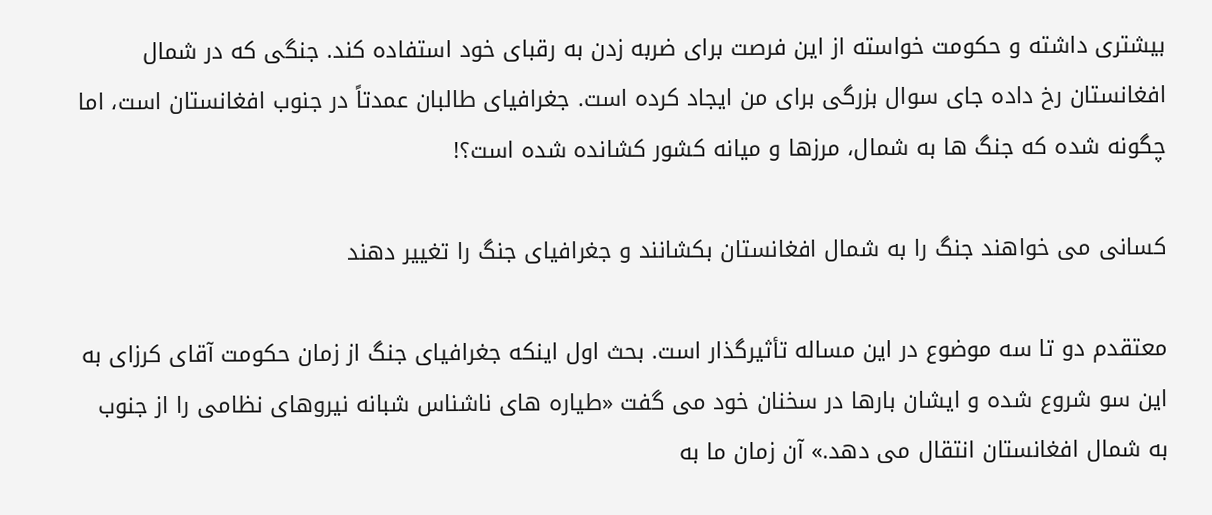بیشتری داشته و حکومت خواسته از این فرصت برای ضربه زدن به رقبای خود استفاده کند. جنگی که در شمال افغانستان رخ داده جای سوال بزرگی برای من ایجاد کرده است. جغرافیای طالبان عمدتاً در جنوب افغانستان است، اما چگونه شده که جنگ ها به شمال، مرزها و میانه کشور کشانده شده است؟!

کسانی می خواهند جنگ را به شمال افغانستان بکشانند و جغرافیای جنگ را تغییر دهند

معتقدم دو تا سه موضوع در این مساله تأثیرگذار است. بحث اول اینکه جغرافیای جنگ از زمان حکومت آقای کرزای به این سو شروع شده و ایشان بارها در سخنان خود می گفت «طیاره های ناشناس شبانه نیروهای نظامی را از جنوب به شمال افغانستان انتقال می دهد.» آن زمان ما به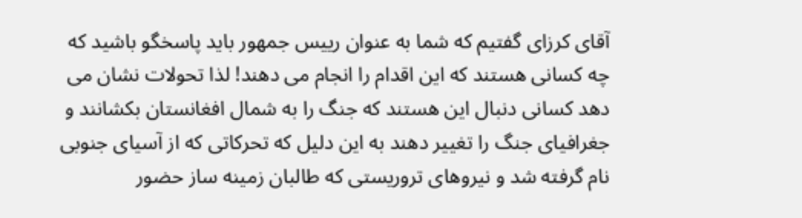آقای کرزای گفتیم که شما به عنوان رییس جمهور باید پاسخگو باشید که چه کسانی هستند که این اقدام را انجام می دهند! لذا تحولات نشان می دهد کسانی دنبال این هستند که جنگ را به شمال افغانستان بکشانند و جغرافیای جنگ را تغییر دهند به این دلیل که تحرکاتی که از آسیای جنوبی نام گرفته شد و نیروهای تروریستی که طالبان زمینه ساز حضور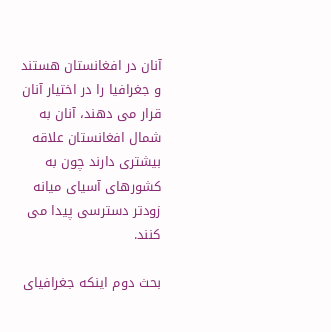آنان در افغانستان هستند و جغرافیا را در اختیار آنان قرار می دهند، آنان به شمال افغانستان علاقه بیشتری دارند چون به کشورهای آسیای میانه زودتر دسترسی پیدا می کنند.

بحث دوم اینکه جغرافیای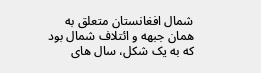شمال افغانستان متعلق به همان جبهه و ائتلاف شمال بود که به یک شکل، سال های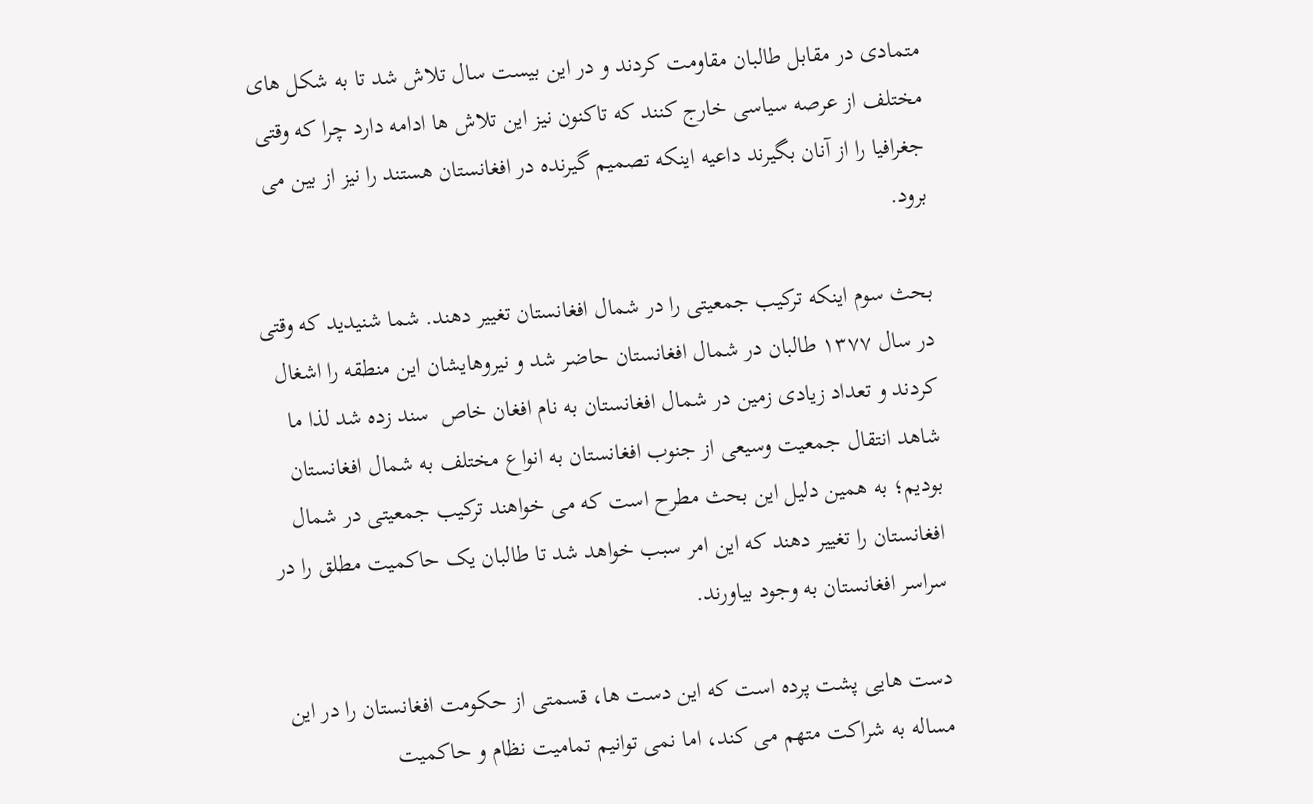متمادی در مقابل طالبان مقاومت کردند و در این بیست سال تلاش شد تا به شکل های مختلف از عرصه سیاسی خارج کنند که تاکنون نیز این تلاش ها ادامه دارد چرا که وقتی جغرافیا را از آنان بگیرند داعیه اینکه تصمیم گیرنده در افغانستان هستند را نیز از بین می برود.

بحث سوم اینکه ترکیب جمعیتی را در شمال افغانستان تغییر دهند. شما شنیدید که وقتی در سال ۱۳۷۷ طالبان در شمال افغانستان حاضر شد و نیروهایشان این منطقه را اشغال کردند و تعداد زیادی زمین در شمال افغانستان به نام افغان خاص  سند زده شد لذا ما شاهد انتقال جمعیت وسیعی از جنوب افغانستان به انواع مختلف به شمال افغانستان بودیم؛ به همین دلیل این بحث مطرح است که می خواهند ترکیب جمعیتی در شمال افغانستان را تغییر دهند که این امر سبب خواهد شد تا طالبان یک حاکمیت مطلق را در سراسر افغانستان به وجود بیاورند.

دست هایی پشت پرده است که این دست ها، قسمتی از حکومت افغانستان را در این مساله به شراکت متهم می کند، اما نمی توانیم تمامیت نظام و حاکمیت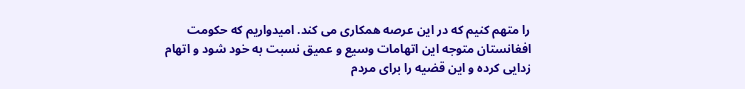را متهم کنیم که در این عرصه همکاری می کند. امیدواریم که حکومت افغانستان متوجه این اتهامات وسیع و عمیق نسبت به خود شود و اتهام زدایی کرده و این قضیه را برای مردم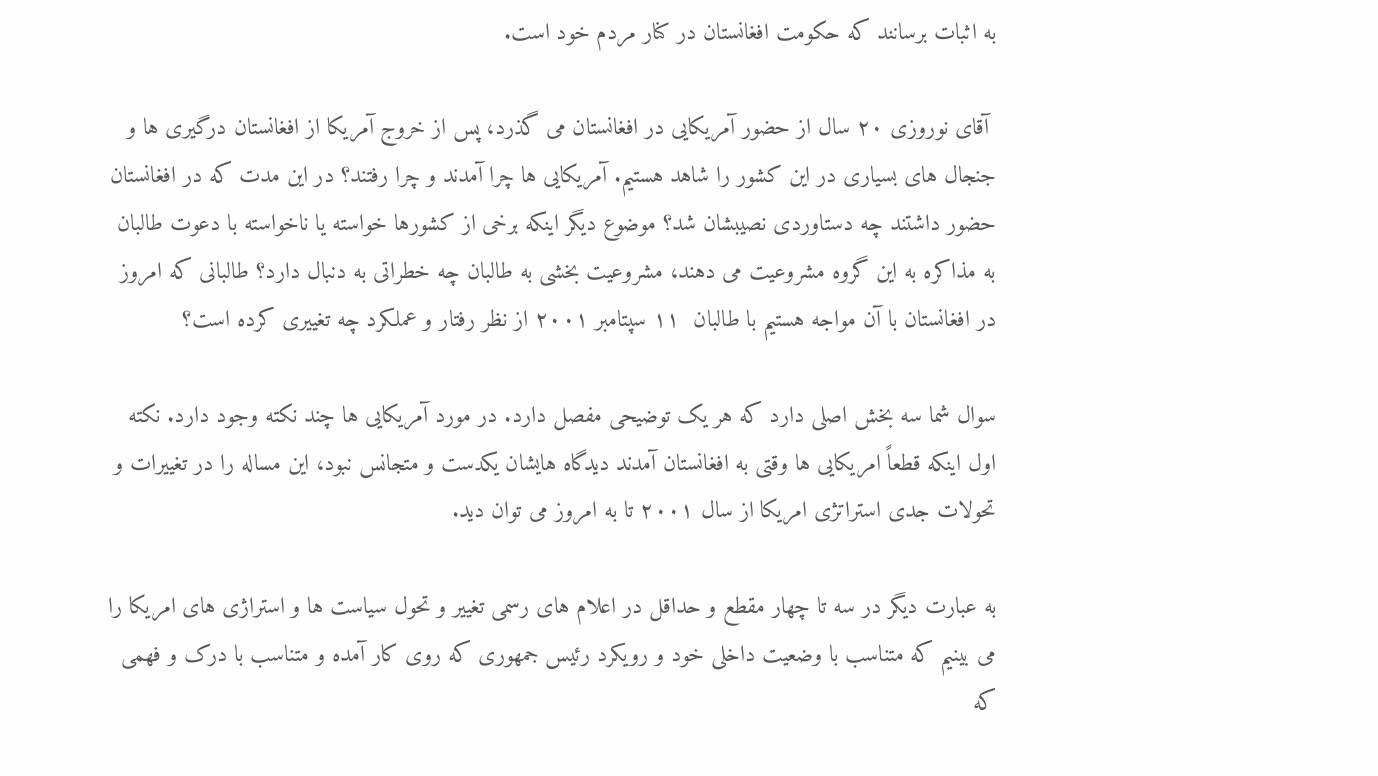به اثبات برسانند که حکومت افغانستان در کنار مردم خود است.

 آقای نوروزی ۲۰ سال از حضور آمریکایی در افغانستان می گذرد، پس از خروج آمریکا از افغانستان درگیری ها و جنجال های بسیاری در این کشور را شاهد هستیم. آمریکایی ها چرا آمدند و چرا رفتند؟ در این مدت که در افغانستان حضور داشتند چه دستاوردی نصیبشان شد؟ موضوع دیگر اینکه برخی از کشورها خواسته یا ناخواسته با دعوت طالبان به مذاکره به این گروه مشروعیت می دهند، مشروعیت بخشی به طالبان چه خطراتی به دنبال دارد؟ طالبانی که امروز در افغانستان با آن مواجه هستیم با طالبان  ۱۱ سپتامبر ۲۰۰۱ از نظر رفتار و عملکرد چه تغییری کرده است؟

سوال شما سه بخش اصلی دارد که هر یک توضیحی مفصل دارد. در مورد آمریکایی ها چند نکته وجود دارد. نکته اول اینکه قطعاً امریکایی ها وقتی به افغانستان آمدند دیدگاه هایشان یکدست و متجانس نبود، این مساله را در تغییرات و تحولات جدی استراتژی امریکا از سال ۲۰۰۱ تا به امروز می توان دید.

به عبارت دیگر در سه تا چهار مقطع و حداقل در اعلام های رسمی تغییر و تحول سیاست ها و استراژی های امریکا را می بینیم که متناسب با وضعیت داخلی خود و رویکرد رئیس جمهوری که روی کار آمده و متناسب با درک و فهمی که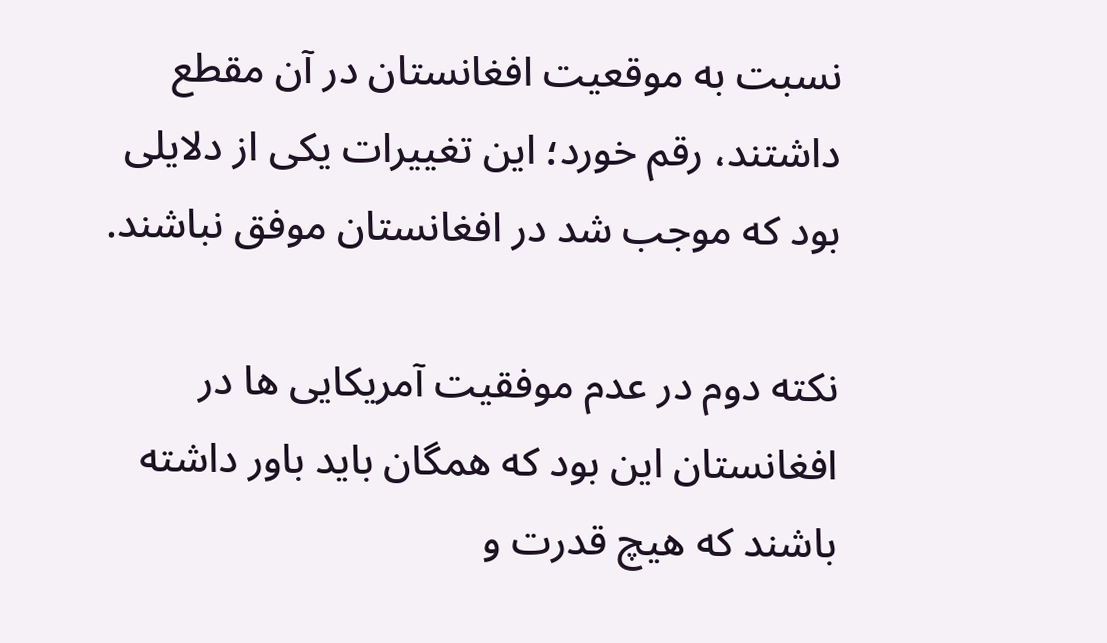نسبت به موقعیت افغانستان در آن مقطع داشتند، رقم خورد؛ این تغییرات یکی از دلایلی بود که موجب شد در افغانستان موفق نباشند.

نکته دوم در عدم موفقیت آمریکایی ها در افغانستان این بود که همگان باید باور داشته باشند که هیچ قدرت و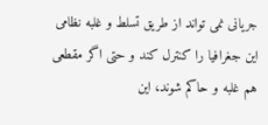جریانی نمی تواند از طریق تسلط و غلبه نظامی این جغرافیا را کنترل کند و حتی اگر مقطعی هم غلبه و حاکم شوند، این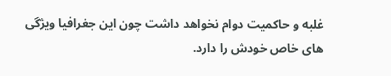غلبه و حاکمیت دوام نخواهد داشت چون این جغرافیا ویژگی های خاص خودش را دارد.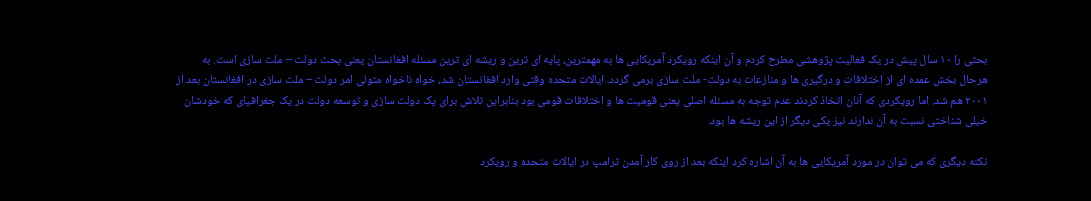بحثی را ۱۰ سال پیش در یک فعالیت پژوهشی مطرح کردم و آن اینکه رویکرد آمریکایی ها به مهمترین، پایه ای ترین و ریشه ای ترین مسئله افغانستان یعنی بحث دولت – ملت سازی است. به هرحال بخش عمده ای از اختلافات و درگیری ها و منازعات به دولت- ملت سازی برمی گردد. ایالات متحده وقتی وارد افغانستان شد، خواه ناخواه متولی امر دولت – ملت سازی در افغانستان بعد از ۲۰۰۱ هم شد. اما رویکردی که آنان اتخاذ کردند عدم توجه به مسئله اصلی یعنی قومیت ها و اختلافات قومی بود بنابراین تلاش برای یک دولت سازی و توسعه دولت در یک جغرافیای که خودشان خیلی شناختی نسبت به آن ندارند نیز یکی دیگر از این ریشه ها بود.

نکته دیگری که می توان در مورد آمریکایی ها به آن اشاره کرد اینکه بعد از روی کار آمدن ترامپ در ایالات متحده و رویکرد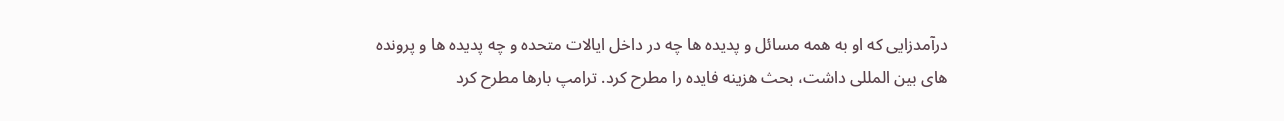درآمدزایی که او به همه مسائل و پدیده ها چه در داخل ایالات متحده و چه پدیده ها و پرونده های بین المللی داشت، بحث هزینه فایده را مطرح کرد. ترامپ بارها مطرح کرد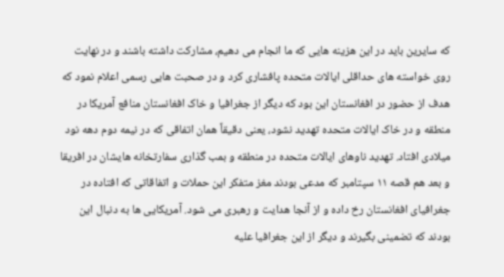که سایرین باید در این هزینه هایی که ما انجام می دهیم، مشارکت داشته باشند و در نهایت روی خواسته های حداقلی ایالات متحده پافشاری کرد و در صحبت هایی رسمی اعلام نمود که هدف از حضور در افغانستان این بود که دیگر از جغرافیا و خاک افغانستان منافع آمریکا در منطقه و در خاک ایالات متحده تهدید نشود، یعنی دقیقاً همان اتفاقی که در نیمه دوم دهه نود میلادی افتاد. تهدید ناوهای ایالات متحده در منطقه و بمب گذاری سفارتخانه هایشان در افریقا و بعد هم قصه ۱۱ سپتامبر که مدعی بودند مغز متفکر این حملات و اتفاقاتی که افتاده در جغرافیای افغانستان رخ داده و از آنجا هدایت و رهبری می شود. آمریکایی ها به دنبال این بودند که تضمینی بگیرند و دیگر از این جغرافیا علیه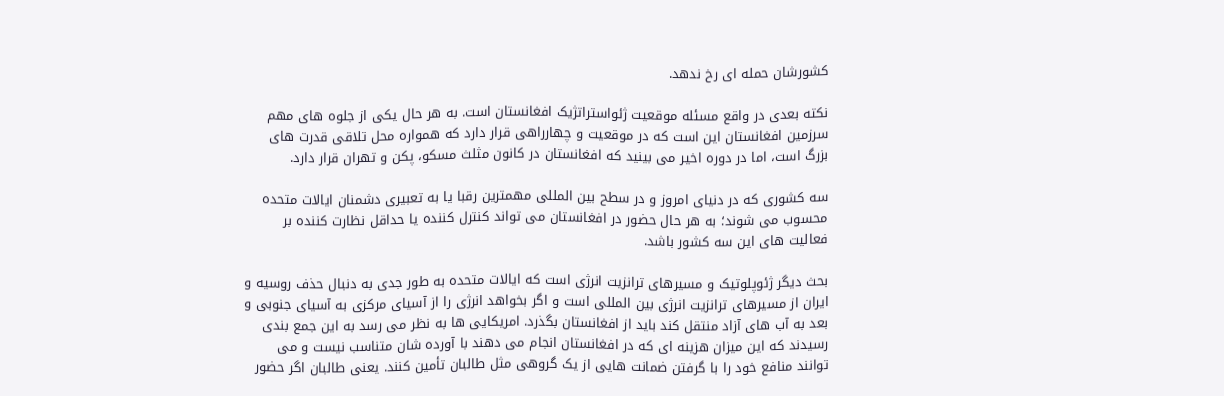کشورشان حمله ای رخ ندهد.

نکته بعدی در واقع مسئله موقعیت ژئواستراتژیک افغانستان است. به هر حال یکی از جلوه های مهم سرزمین افغانستان این است که در موقعیت و چهارراهی قرار دارد که همواره محل تلاقی قدرت های بزرگ است، اما در دوره اخیر می بینید که افغانستان در کانون مثلث مسکو، پکن و تهران قرار دارد.

سه کشوری که در دنیای امروز و در سطح بین المللی مهمترین رقبا یا به تعبیری دشمنان ایالات متحده محسوب می شوند؛ به هر حال حضور در افغانستان می تواند کنترل کننده یا حداقل نظارت کننده بر فعالیت های این سه کشور باشد.

بحث دیگر ژئوپلوتیک و مسیرهای ترانزیت انرژی است که ایالات متحده به طور جدی به دنبال حذف روسیه و ایران از مسیرهای ترانزیت انرژی بین المللی است و اگر بخواهد انرژی را از آسیای مرکزی به آسیای جنوبی و بعد به آب های آزاد منتقل کند باید از افغانستان بگذرد. امریکایی ها به نظر می رسد به این جمع بندی رسیدند که این میزان هزینه ای که در افغانستان انجام می دهند با آورده شان متناسب نیست و می توانند منافع خود را با گرفتن ضمانت هایی از یک گروهی مثل طالبان تأمین کنند. یعنی طالبان اگر حضور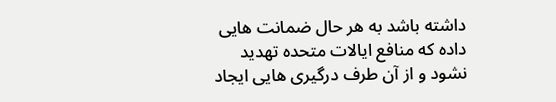داشته باشد به هر حال ضمانت هایی داده که منافع ایالات متحده تهدید نشود و از آن طرف درگیری هایی ایجاد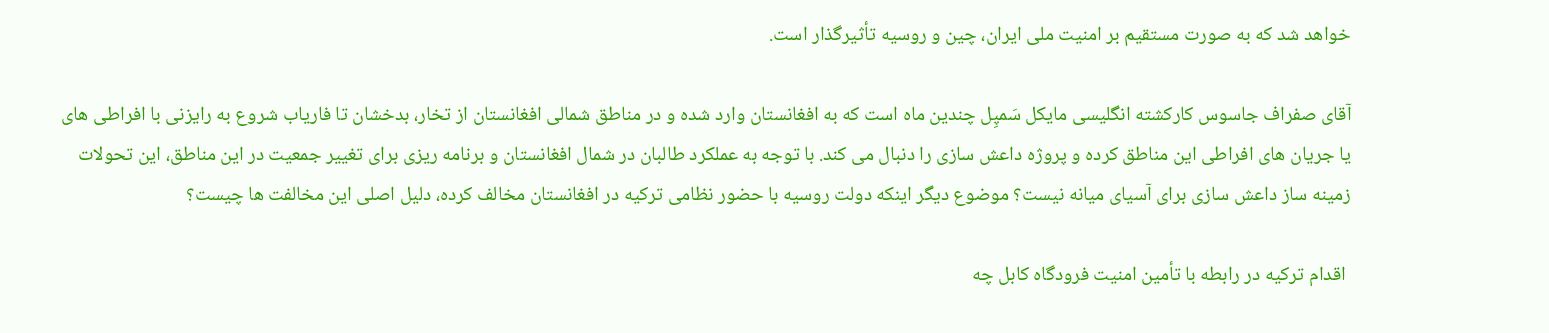خواهد شد که به صورت مستقیم بر امنیت ملی ایران، چین و روسیه تأثیرگذار است.

آقای صفراف جاسوس کارکشته انگلیسی مایکل سَمپِل چندین ماه است که به افغانستان وارد شده و در مناطق شمالی افغانستان از تخار، بدخشان تا فاریاب شروع به رایزنی با افراطی های یا جریان های افراطی این مناطق کرده و پروژه داعش سازی را دنبال می کند. با توجه به عملکرد طالبان در شمال افغانستان و برنامه ریزی برای تغییر جمعیت در این مناطق، این تحولات زمینه ساز داعش سازی برای آسیای میانه نیست؟ موضوع دیگر اینکه دولت روسیه با حضور نظامی ترکیه در افغانستان مخالف کرده، دلیل اصلی این مخالفت ها چیست؟

 اقدام ترکیه در رابطه با تأمین امنیت فرودگاه کابل چه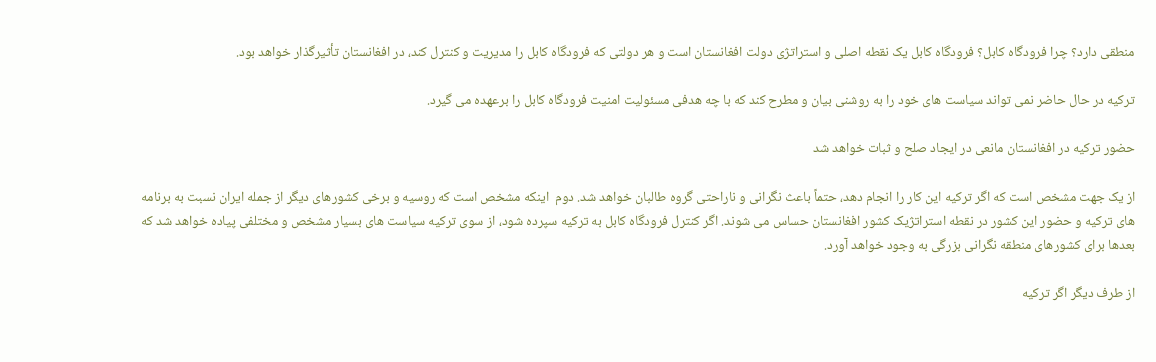منطقی دارد؟ چرا فرودگاه کابل؟ فرودگاه کابل یک نقطه اصلی و استراتژی دولت افغانستان است و هر دولتی که فرودگاه کابل را مدیریت و کنترل کند، در افغانستان تأثیرگذار خواهد بود.

ترکیه در حال حاضر نمی تواند سیاست های خود را به روشنی بیان و مطرح کند که با چه هدفی مسئولیت امنیت فرودگاه کابل را برعهده می گیرد.

حضور ترکیه در افغانستان مانعی در ایجاد صلح و ثبات خواهد شد

از یک جهت مشخص است که اگر ترکیه این کار را انجام دهد، حتماً باعث نگرانی و ناراحتی گروه طالبان خواهد شد. دوم  اینکه مشخص است که روسیه و برخی کشورهای دیگر از جمله ایران نسبت به برنامه های ترکیه و حضور این کشور در نقطه استراتژیک کشور افغانستان حساس می شوند. اگر کنترل فرودگاه کابل به ترکیه سپرده شود، از سوی ترکیه سیاست های بسیار مشخص و مختلفی پیاده خواهد شد که بعدها برای کشورهای منطقه نگرانی بزرگی به وجود خواهد آورد.

از طرف دیگر اگر ترکیه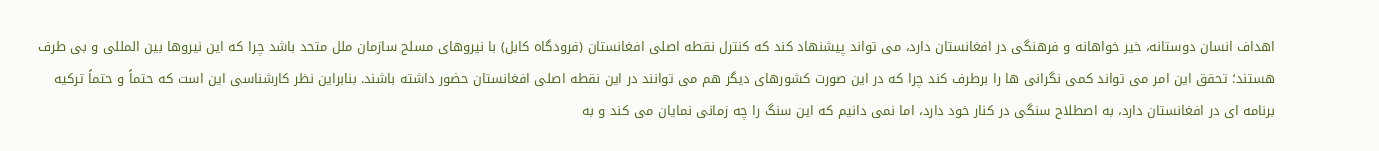اهداف انسان دوستانه، خیر خواهانه و فرهنگی در افغانستان دارد، می تواند پیشنهاد کند که کنترل نقطه اصلی افغانستان (فرودگاه کابل) با نیروهای مسلح سازمان ملل متحد باشد چرا که این نیروها بین المللی و بی طرف هستند؛ تحقق این امر می تواند کمی نگرانی ها را برطرف کند چرا که در این صورت کشورهای دیگر هم می توانند در این نقطه اصلی افغانستان حضور داشته باشند. بنابراین نظر کارشناسی این است که حتماً و حتماً ترکیه برنامه ای در افغانستان دارد، به اصطلاح سنگی در کنار خود دارد، اما نمی دانیم که این سنگ را چه زمانی نمایان می کند و به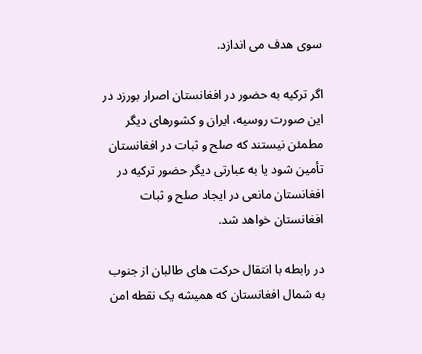سوی هدف می اندازد.

اگر ترکیه به حضور در افغانستان اصرار بورزد در این صورت روسیه، ایران و کشورهای دیگر مطمئن نیستند که صلح و ثبات در افغانستان تأمین شود یا به عبارتی دیگر حضور ترکیه در افغانستان مانعی در ایجاد صلح و ثبات افغانستان خواهد شد.

در رابطه با انتقال حرکت های طالبان از جنوب به شمال افغانستان که همیشه یک نقطه امن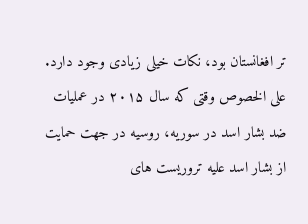تر افغانستان بود، نکات خیلی زیادی وجود دارد. علی الخصوص وقتی که سال ۲۰۱۵ در عملیات ضد بشار اسد در سوریه، روسیه در جهت حمایت از بشار اسد علیه تروریست های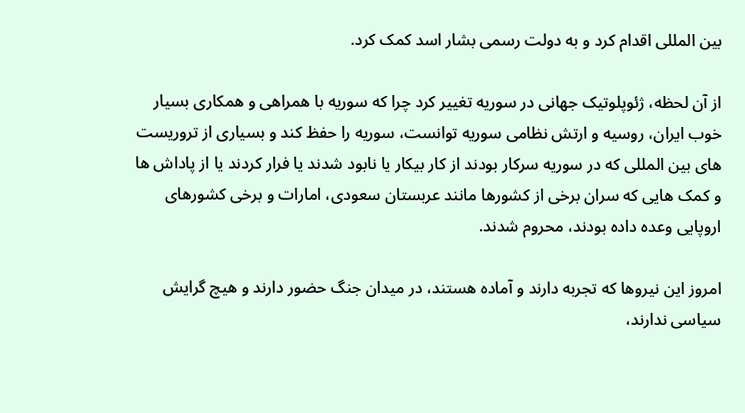بین المللی اقدام کرد و به دولت رسمی بشار اسد کمک کرد.

از آن لحظه، ژئوپلوتیک جهانی در سوریه تغییر کرد چرا که سوریه با همراهی و همکاری بسیار خوب ایران، روسیه و ارتش نظامی سوریه توانست، سوریه را حفظ کند و بسیاری از تروریست های بین المللی که در سوریه سرکار بودند از کار بیکار یا نابود شدند یا فرار کردند یا از پاداش ها و کمک هایی که سران برخی از کشورها مانند عربستان سعودی، امارات و برخی کشورهای اروپایی وعده داده بودند، محروم شدند.

امروز این نیروها که تجربه دارند و آماده هستند، در میدان جنگ حضور دارند و هیچ گرایش سیاسی ندارند،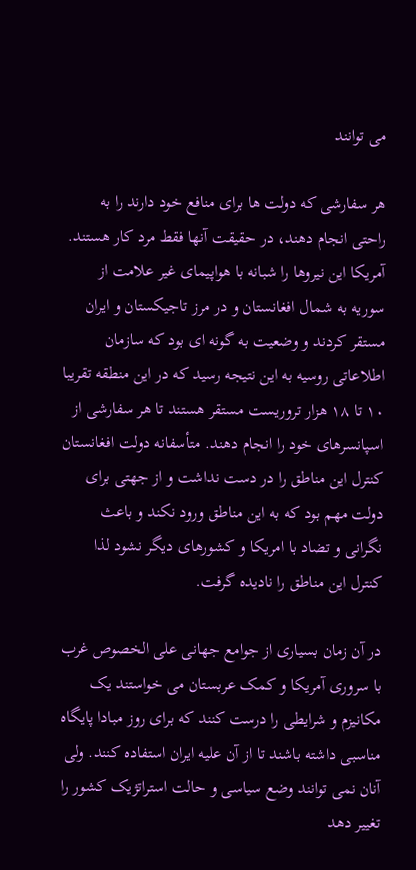می توانند

هر سفارشی که دولت ها برای منافع خود دارند را به راحتی انجام دهند، در حقیقت آنها فقط مرد کار هستند. آمریکا این نیروها را شبانه با هواپیمای غیر علامت از سوریه به شمال افغانستان و در مرز تاجیکستان و ایران مستقر کردند و وضعیت به گونه ای بود که سازمان اطلاعاتی روسیه به این نتیجه رسید که در این منطقه تقریبا ۱۰ تا ۱۸ هزار تروریست مستقر هستند تا هر سفارشی از اسپانسرهای خود را انجام دهند. متأسفانه دولت افغانستان کنترل این مناطق را در دست نداشت و از جهتی برای دولت مهم بود که به این مناطق ورود نکند و باعث نگرانی و تضاد با امریکا و کشورهای دیگر نشود لذا کنترل این مناطق را نادیده گرفت.

در آن زمان بسیاری از جوامع جهانی علی الخصوص غرب با سروری آمریکا و کمک عربستان می خواستند یک مکانیزم و شرایطی را درست کنند که برای روز مبادا پایگاه مناسبی داشته باشند تا از آن علیه ایران استفاده کنند. ولی آنان نمی توانند وضع سیاسی و حالت استراتژیک کشور را تغییر دهد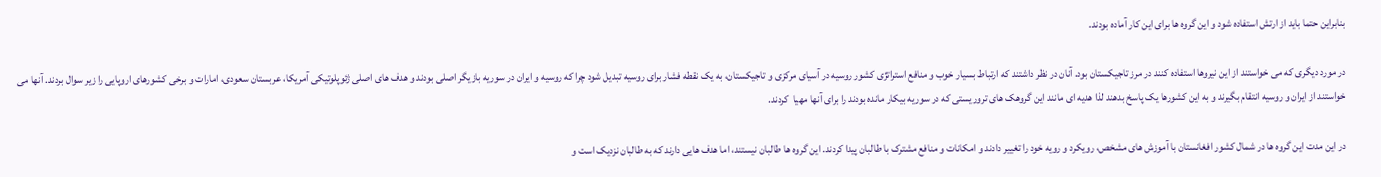بنابراین حتما باید از ارتش استفاده شود و این گروه ها برای این کار آماده بودند.

در مورد دیگری که می خواستند از این نیروها استفاده کنند در مرز تاجیکستان بود. آنان در نظر داشتند که ارتباط بسیار خوب و منافع استراتژی کشور روسیه در آسیای مرکزی و تاجیکستان، به یک نقطه فشار برای روسیه تبدیل شود چرا که روسیه و ایران در سوریه بازیگر اصلی بودند و هدف های اصلی ژئوپلوتیکی آمریکا، عربستان سعودی، امارات و برخی کشورهای اروپایی را زیر سوال بردند. آنها می خواستند از ایران و روسیه انتقام بگیرند و به این کشورها یک پاسخ بدهند لذا هدیه ای مانند این گروهک های تروریستی که در سوریه بیکار مانده بودند را برای آنها مهیا  کردند.

در این مدت این گروه ها در شمال کشور افغانستان با آموزش های مشخص، رویکرد و رویه خود را تغییر دادند و امکانات و منافع مشترک با طالبان پیدا کردند. این گروه ها طالبان نیستند، اما هدف هایی دارند که به طالبان نزدیک است و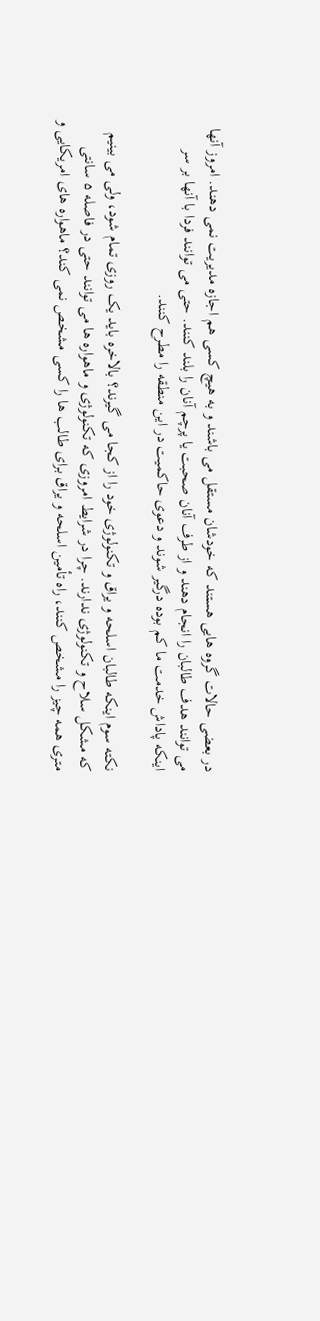در بعضی حالات گروه هایی هستند که خودشان مستقل می باشند و به هیچ کسی هم اجازه مدیریت نمی دهند. امروز آنها می توانند هدف طالبان را انجام دهند و از طرف آنان صحبت یا پرچم آنان را بلند کنند. حتی می توانند فردا با آنها بر سر اینکه پاداش خدمت ما کم بوده درگیر شوند و دعوی حاکمیت در این منطقه را مطرح کنند.

نکته سوم اینکه طالبان اسلحه و یراق و تکنولوژی خود را از کجا می گیرند؟ بالاخره باید یک روزی تمام شود، ولی می بینیم که مشکل سلاح و تکنولوژی ندارند. چرا در شرایط امروزی که تکنولوژی و ماهواره ها می توانند حتی در فاصله ۵ سانتی متری همه چیز را مشخص کنند، راه تأمین اسلحه و یراق برای طالب ها را کسی مشخص نمی کند؟ ماهواره های امریکایی و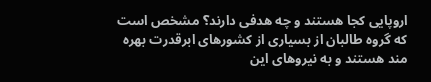اروپایی کجا هستند و چه هدفی دارند؟ مشخص است که گروه طالبان از بسیاری از کشورهای ابرقدرت بهره مند هستند و به نیروهای این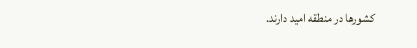کشورها در منطقه امید دارند.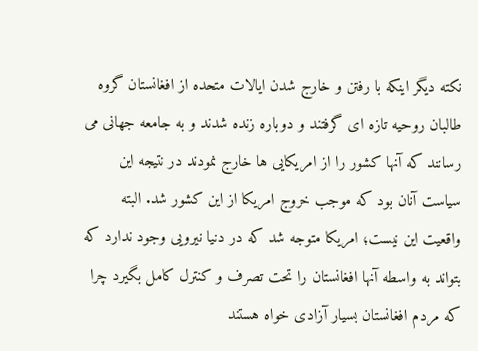نکته دیگر اینکه با رفتن و خارج شدن ایالات متحده از افغانستان گروه طالبان روحیه تازه ای گرفتند و دوباره زنده شدند و به جامعه جهانی می رسانند که آنها کشور را از امریکایی ها خارج نمودند در نتیجه این سیاست آنان بود که موجب خروج امریکا از این کشور شد. البته واقعیت این نیست؛ امریکا متوجه شد که در دنیا نیرویی وجود ندارد که بتواند به واسطه آنها افغانستان را تحت تصرف و کنترل کامل بگیرد چرا که مردم افغانستان بسیار آزادی خواه هستند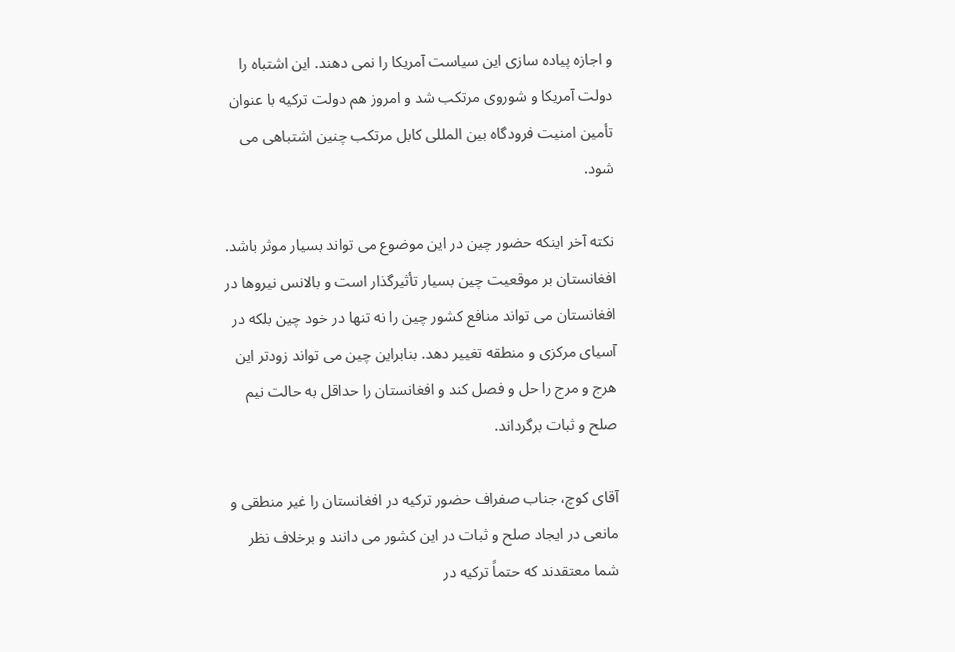و اجازه پیاده سازی این سیاست آمریکا را نمی دهند. این اشتباه را دولت آمریکا و شوروی مرتکب شد و امروز هم دولت ترکیه با عنوان تأمین امنیت فرودگاه بین المللی کابل مرتکب چنین اشتباهی می شود.

نکته آخر اینکه حضور چین در این موضوع می تواند بسیار موثر باشد. افغانستان بر موقعیت چین بسیار تأثیرگذار است و بالانس نیروها در افغانستان می تواند منافع کشور چین را نه تنها در خود چین بلکه در آسیای مرکزی و منطقه تغییر دهد. بنابراین چین می تواند زودتر این هرج و مرج را حل و فصل کند و افغانستان را حداقل به حالت نیم صلح و ثبات برگرداند.

آقای کوچ، جناب صفراف حضور ترکیه در افغانستان را غیر منطقی و مانعی در ایجاد صلح و ثبات در این کشور می دانند و برخلاف نظر شما معتقدند که حتماً ترکیه در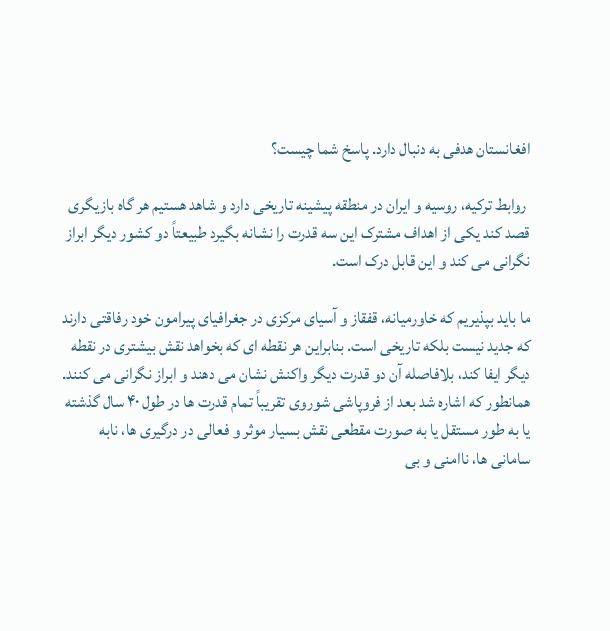افغانستان هدفی به دنبال دارد. پاسخ شما چیست؟

 روابط ترکیه، روسیه و ایران در منطقه پیشینه تاریخی دارد و شاهد هستیم هر گاه بازیگری قصد کند یکی از اهداف مشترک این سه قدرت را نشانه بگیرد طبیعتاً دو کشور دیگر ابراز نگرانی می کند و این قابل درک است.

ما باید بپذیریم که خاورمیانه، قفقاز و آسیای مرکزی در جغرافیای پیرامون خود رفاقتی دارند که جدید نیست بلکه تاریخی است. بنابراین هر نقطه ای که بخواهد نقش بیشتری در نقطه دیگر ایفا کند، بلافاصله آن دو قدرت دیگر واکنش نشان می دهند و ابراز نگرانی می کنند. همانطور که اشاره شد بعد از فروپاشی شوروی تقریباً تمام قدرت ها در طول ۴۰ سال گذشته یا به طور مستقل یا به صورت مقطعی نقش بسیار موثر و فعالی در درگیری ها، نابه سامانی ها، ناامنی و بی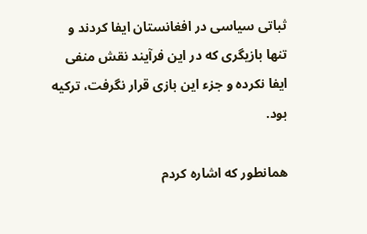ثباتی سیاسی در افغانستان ایفا کردند و تنها بازیگری که در این فرآیند نقش منفی ایفا نکرده و جزء این بازی قرار نگرفت، ترکیه بود.

همانطور که اشاره کردم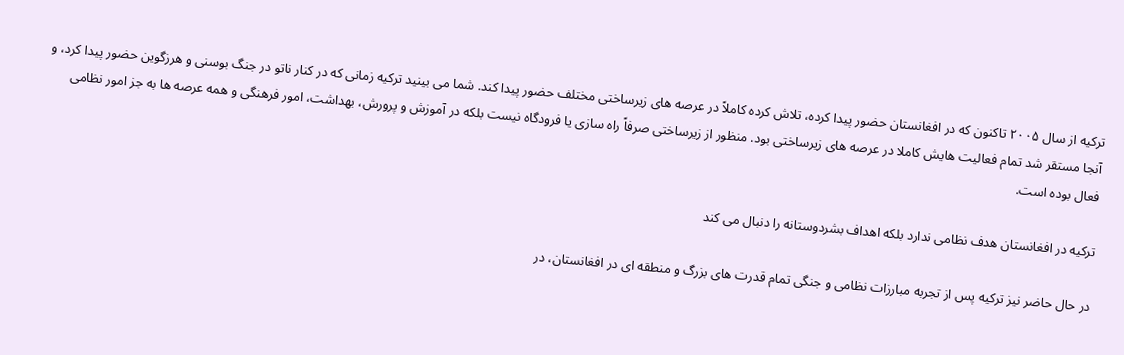ترکیه از سال ۲۰۰۵ تاکنون که در افغانستان حضور پیدا کرده، تلاش کرده کاملاً در عرصه های زیرساختی مختلف حضور پیدا کند. شما می بینید ترکیه زمانی که در کنار ناتو در جنگ بوسنی و هرزگوین حضور پیدا کرد، و آنجا مستقر شد تمام فعالیت هایش کاملا در عرصه های زیرساختی بود. منظور از زیرساختی صرفاً راه سازی یا فرودگاه نیست بلکه در آموزش و پرورش، بهداشت، امور فرهنگی و همه عرصه ها به جز امور نظامی فعال بوده است.

ترکیه در افغانستان هدف نظامی ندارد بلکه اهداف بشردوستانه را دنبال می کند

در حال حاضر نیز ترکیه پس از تجربه مبارزات نظامی و جنگی تمام قدرت های بزرگ و منطقه ای در افغانستان، در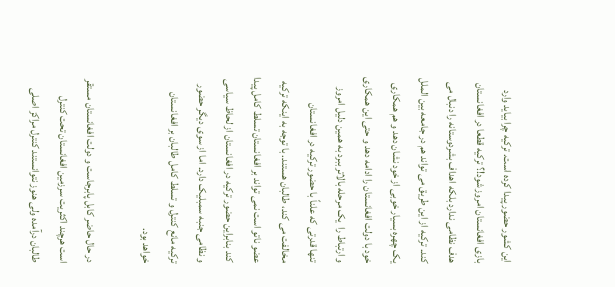این کشور حضور پیدا کرده است. ترکیه چرا بیاید وارد بازی افغانستان امروز شود!؟ ترکیه قطعا در افغانستان هدف نظامی ندارد بلکه اهداف بشردوستانه را دنبال می کند. ترکیه از این طریق می تواند هم در جامعه بین الملل یک چهره بسیار خوبی از خود نشان دهد و هم همکاری خود با دولت افغانستان را ادامه دهد و حتی این همکاری و ارتباط را  یک مرحله بالاتر ببرد به همین دلیل امروز تنها قدرتی که علناً با حضور ترکیه در افغانستان مخالفت می کند، طالبان هستند. با توجه به اینکه ترکیه عضو ناتو است نمی تواند بر افغانستان تسلط کامل پیدا کند بنابراین حضور ترکیه در افغانستان از لحاظ سیاسی و نظامی جنبه سمبلیک دارد. اما از سوی دیگر حضور ترکیه مانع کنترل و تسلط کامل طالبان بر افغانستان خواهد بود.

در حال حاضر کابل پابرجاست و دولت افغانستان مستقر است هرچند اکثریت سرزمین افغانستان تحت کنترل طالبان درآمده ولی هنوز نتوانستند کنترل مراکز اصلی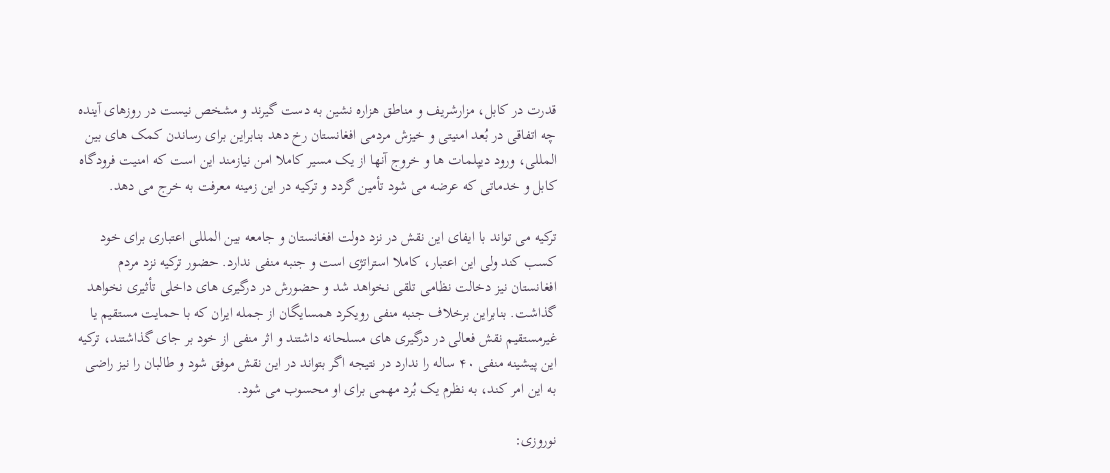قدرت در کابل، مزارشریف و مناطق هزاره نشین به دست گیرند و مشخص نیست در روزهای آینده چه اتفاقی در بُعد امنیتی و خیزش مردمی افغانستان رخ دهد بنابراین برای رساندن کمک های بین المللی، ورود دیپلمات ها و خروج آنها از یک مسیر کاملا امن نیازمند این است که امنیت فرودگاه کابل و خدماتی که عرضه می شود تأمین گردد و ترکیه در این زمینه معرفت به خرج می دهد.

ترکیه می تواند با ایفای این نقش در نزد دولت افغانستان و جامعه بین المللی اعتباری برای خود کسب کند ولی این اعتبار، کاملا استراتژی است و جنبه منفی ندارد. حضور ترکیه نزد مردم افغانستان نیز دخالت نظامی تلقی نخواهد شد و حضورش در درگیری های داخلی تأثیری نخواهد گذاشت. بنابراین برخلاف جنبه منفی رویکرد همسایگان از جمله ایران که با حمایت مستقیم یا غیرمستقیم نقش فعالی در درگیری های مسلحانه داشتند و اثر منفی از خود بر جای گذاشتند، ترکیه این پیشینه منفی ۴۰ ساله را ندارد در نتیجه اگر بتواند در این نقش موفق شود و طالبان را نیز راضی به این امر کند، به نظرم یک بُرد مهمی برای او محسوب می شود.

نوروزی: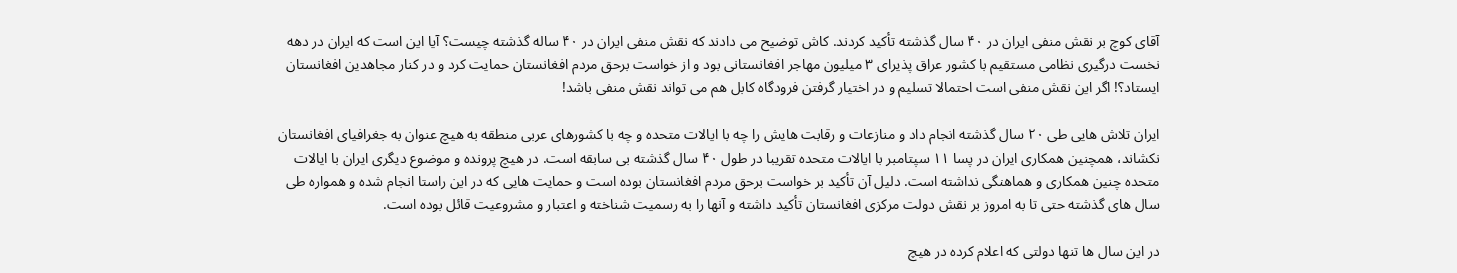آقای کوچ بر نقش منفی ایران در ۴۰ سال گذشته تأکید کردند. کاش توضیح می دادند که نقش منفی ایران در ۴۰ ساله گذشته چیست؟ آیا این است که ایران در دهه نخست درگیری نظامی مستقیم با کشور عراق پذیرای ۳ میلیون مهاجر افغانستانی بود و از خواست برحق مردم افغانستان حمایت کرد و در کنار مجاهدین افغانستان ایستاد؟! اگر این نقش منفی است احتمالا تسلیم و در اختیار گرفتن فرودگاه کابل هم می تواند نقش منفی باشد!

ایران تلاش هایی طی ۲۰ سال گذشته انجام داد و منازعات و رقابت هایش را چه با ایالات متحده و چه با کشورهای عربی منطقه به هیچ عنوان به جغرافیای افغانستان نکشاند، همچنین همکاری ایران در پسا ۱۱ سپتامبر با ایالات متحده تقریبا در طول ۴۰ سال گذشته بی سابقه است. در هیچ پرونده و موضوع دیگری ایران با ایالات متحده چنین همکاری و هماهنگی نداشته است. دلیل آن تأکید بر خواست برحق مردم افغانستان بوده است و حمایت هایی که در این راستا انجام شده و همواره طی سال های گذشته حتی تا به امروز بر نقش دولت مرکزی افغانستان تأکید داشته و آنها را به رسمیت شناخته و اعتبار و مشروعیت قائل بوده است.

در این سال ها تنها دولتی که اعلام کرده در هیچ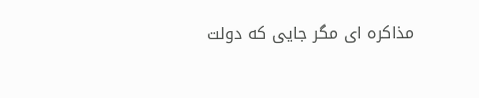مذاکره ای مگر جایی که دولت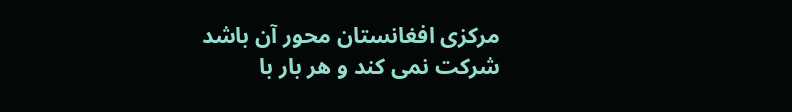مرکزی افغانستان محور آن باشد شرکت نمی کند و هر بار با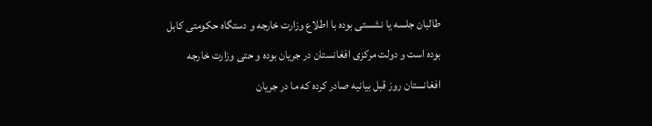طالبان جلسه یا نشستی بوده با اطلاع وزارت خارجه و دستگاه حکومتی کابل بوده است و دولت مرکزی افغانستان در جریان بوده و حتی وزارت خارجه افغانستان روز قبل بیانیه صادر کرده که ما در جریان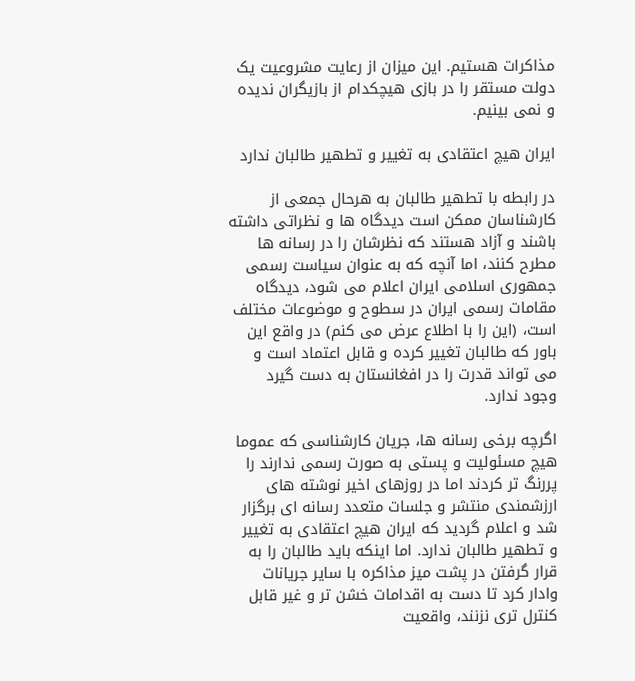مذاکرات هستیم. این میزان از رعایت مشروعیت یک دولت مستقر را در بازی هیچکدام از بازیگران ندیده و نمی بینیم.

ایران هیچ اعتقادی به تغییر و تطهیر طالبان ندارد

در رابطه با تطهیر طالبان به هرحال جمعی از کارشناسان ممکن است دیدگاه ها و نظراتی داشته باشند و آزاد هستند که نظرشان را در رسانه ها مطرح کنند، اما آنچه که به عنوان سیاست رسمی جمهوری اسلامی ایران اعلام می شود، دیدگاه مقامات رسمی ایران در سطوح و موضوعات مختلف است، (این را با اطلاع عرض می کنم) در واقع این باور که طالبان تغییر کرده و قابل اعتماد است و می تواند قدرت را در افغانستان به دست گیرد وجود ندارد.

اگرچه برخی رسانه ها، جریان کارشناسی که عموما هیچ مسئولیت و پستی به صورت رسمی ندارند را پررنگ تر کردند اما در روزهای اخیر نوشته های ارزشمندی منتشر و جلسات متعدد رسانه ای برگزار شد و اعلام گردید که ایران هیچ اعتقادی به تغییر و تطهیر طالبان ندارد. اما اینکه باید طالبان را به قرار گرفتن در پشت میز مذاکره با سایر جریانات وادار کرد تا دست به اقدامات خشن تر و غیر قابل کنترل تری نزنند، واقعیت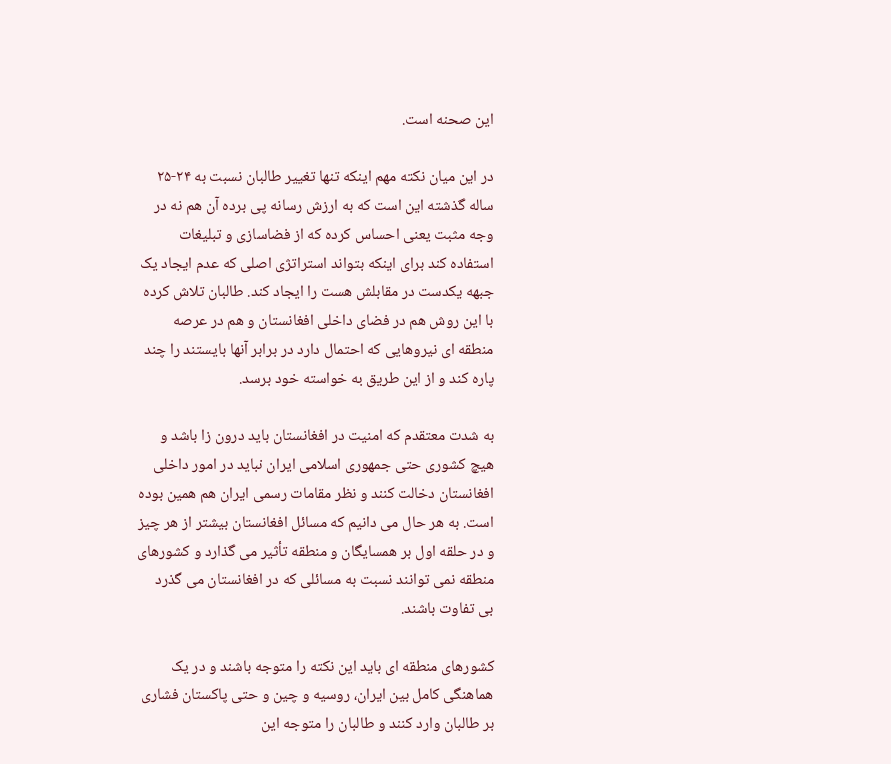این صحنه است.

در این میان نکته مهم اینکه تنها تغییر طالبان نسبت به ۲۴-۲۵ ساله گذشته این است که به ارزش رسانه پی برده آن هم نه در وجه مثبت یعنی احساس کرده که از فضاسازی و تبلیغات استفاده کند برای اینکه بتواند استراتژی اصلی که عدم ایجاد یک جبهه یکدست در مقابلش هست را ایجاد کند. طالبان تلاش کرده با این روش هم در فضای داخلی افغانستان و هم در عرصه منطقه ای نیروهایی که احتمال دارد در برابر آنها بایستند را چند پاره کند و از این طریق به خواسته خود برسد.

به شدت معتقدم که امنیت در افغانستان باید درون زا باشد و هیچ کشوری حتی جمهوری اسلامی ایران نباید در امور داخلی افغانستان دخالت کنند و نظر مقامات رسمی ایران هم همین بوده است. به هر حال می دانیم که مسائل افغانستان بیشتر از هر چیز و در حلقه اول بر همسایگان و منطقه تأثیر می گذارد و کشورهای منطقه نمی توانند نسبت به مسائلی که در افغانستان می گذرد بی تفاوت باشند.

کشورهای منطقه ای باید این نکته را متوجه باشند و در یک هماهنگی کامل بین ایران، روسیه و چین و حتی پاکستان فشاری بر طالبان وارد کنند و طالبان را متوجه این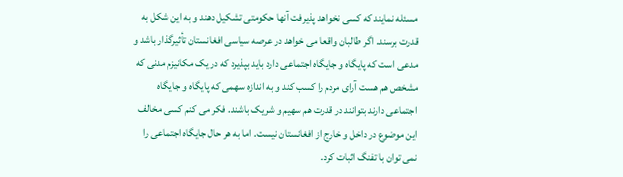مسئله نمایند که کسی نخواهد پذیرفت آنها حکومتی تشکیل دهند و به این شکل به قدرت برسند. اگر طالبان واقعا می خواهد در عرصه سیاسی افغانستان تأثیرگذار باشد و مدعی است که پایگاه و جایگاه اجتماعی دارد باید بپذیرد که در یک مکانیزم مدنی که مشخص هم هست آرای مردم را کسب کند و به اندازه سهمی که پایگاه و جایگاه اجتماعی دارند بتوانند در قدرت هم سهیم و شریک باشند. فکر می کنم کسی مخالف این موضوع در داخل و خارج از افغانستان نیست. اما به هر حال جایگاه اجتماعی را نمی توان با تفنگ اثبات کرد.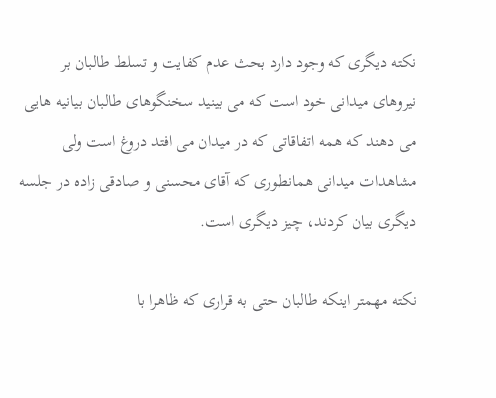نکته دیگری که وجود دارد بحث عدم کفایت و تسلط طالبان بر نیروهای میدانی خود است که می بینید سخنگوهای طالبان بیانیه هایی می دهند که همه اتفاقاتی که در میدان می افتد دروغ است ولی مشاهدات میدانی همانطوری که آقای محسنی و صادقی زاده در جلسه دیگری بیان کردند، چیز دیگری است.

نکته مهمتر اینکه طالبان حتی به قراری که ظاهرا با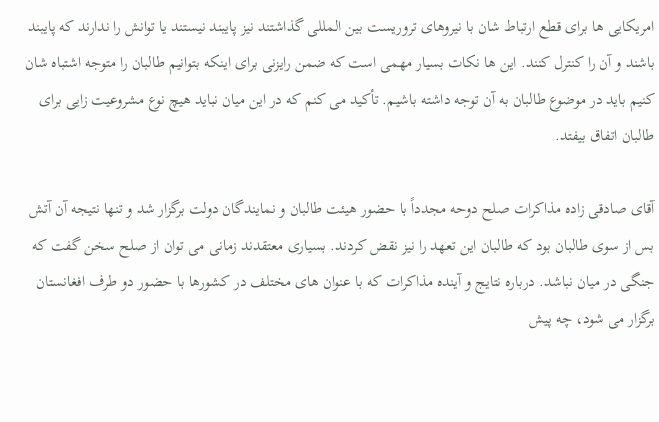امریکایی ها برای قطع ارتباط شان با نیروهای تروریست بین المللی گذاشتند نیز پایبند نیستند یا توانش را ندارند که پایبند باشند و آن را کنترل کنند. این ها نکات بسیار مهمی است که ضمن رایزنی برای اینکه بتوانیم طالبان را متوجه اشتباه شان کنیم باید در موضوع طالبان به آن توجه داشته باشیم. تأکید می کنم که در این میان نباید هیچ نوع مشروعیت زایی برای طالبان اتفاق بیفتد.

آقای صادقی زاده مذاکرات صلح دوحه مجدداً با حضور هیئت طالبان و نمایندگان دولت برگزار شد و تنها نتیجه آن آتش بس از سوی طالبان بود که طالبان این تعهد را نیز نقض کردند. بسیاری معتقدند زمانی می توان از صلح سخن گفت که جنگی در میان نباشد. درباره نتایج و آینده مذاکرات که با عنوان های مختلف در کشورها با حضور دو طرف افغانستان برگزار می شود، چه پیش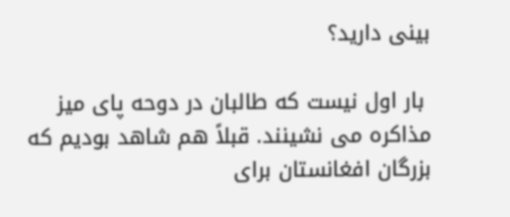بینی دارید؟

 بار اول نیست که طالبان در دوحه پای میز مذاکره می نشینند. قبلاً هم شاهد بودیم که بزرگان افغانستان برای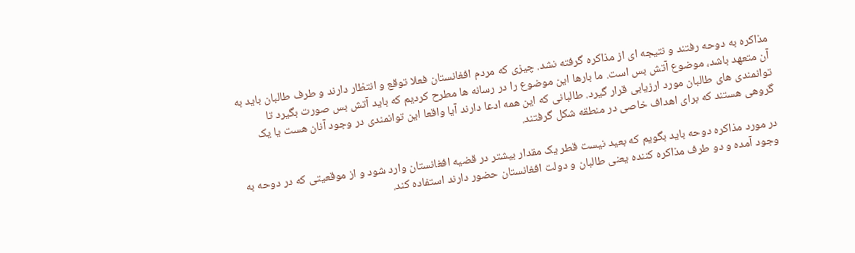مذاکره به دوحه رفتند و نتیجه ای از مذاکره گرفته نشد. چیزی که مردم افغانستان فعلا توقع و انتظار دارند و طرف طالبان باید به آن متعهد باشد، موضوع آتش بس است. ما بارها این موضوع را در رسانه ها مطرح کردیم که باید آتش بس صورت بگیرد تا توانمندی های طالبان مورد ارزیابی قرار گیرد. طالبانی که این همه ادعا دارند آیا واقعا این توانمندی در وجود آنان هست یا یک گروهی هستند که برای اهداف خاصی در منطقه شکل گرفتند.

در مورد مذاکره دوحه باید بگویم که بعید نیست قطر یک مقدار بیشتر در قضیه افغانستان وارد شود و از موقعیتی که در دوحه به وجود آمده و دو طرف مذاکره کننده یعنی طالبان و دولت افغانستان حضور دارند استفاده کند.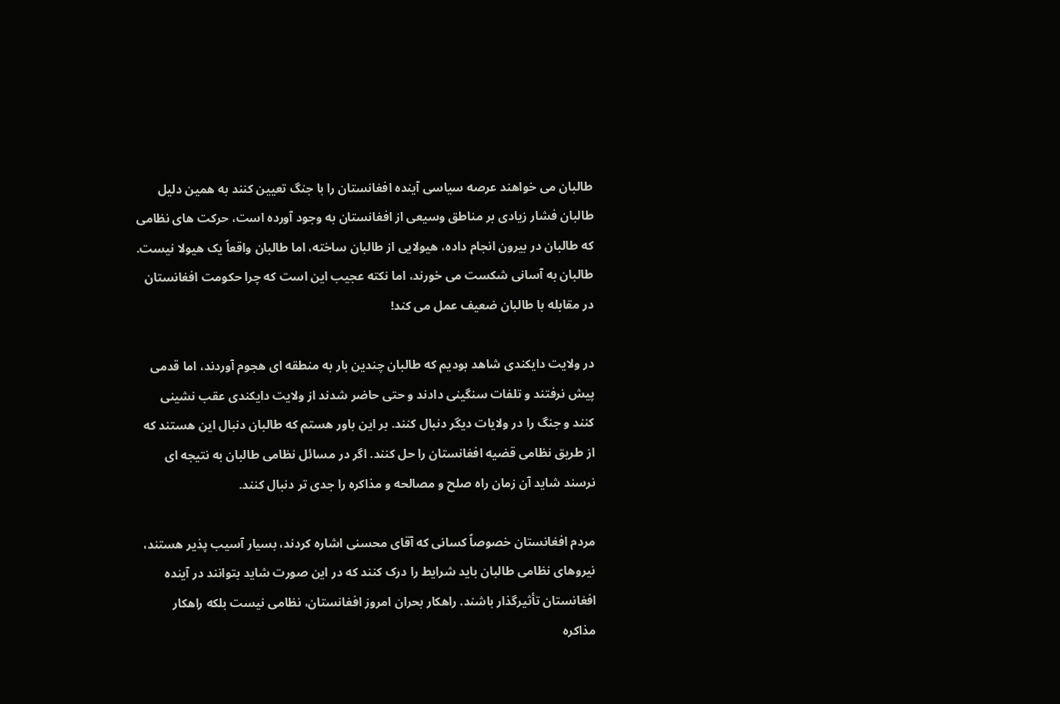طالبان می خواهند عرصه سیاسی آینده افغانستان را با جنگ تعیین کنند به همین دلیل طالبان فشار زیادی بر مناطق وسیعی از افغانستان به وجود آورده است، حرکت های نظامی که طالبان در بیرون انجام داده، هیولایی از طالبان ساخته، اما طالبان واقعاً یک هیولا نیست. طالبان به آسانی شکست می خورند، اما نکته عجیب این است که چرا حکومت افغانستان در مقابله با طالبان ضعیف عمل می کند!

در ولایت دایکندی شاهد بودیم که طالبان چندین بار به منطقه ای هجوم آوردند، اما قدمی پیش نرفتند و تلفات سنگینی دادند و حتی حاضر شدند از ولایت دایکندی عقب نشینی کنند و جنگ را در ولایات دیگر دنبال کنند. بر این باور هستم که طالبان دنبال این هستند که از طریق نظامی قضیه افغانستان را حل کنند. اگر در مسائل نظامی طالبان به نتیجه ای نرسند شاید آن زمان راه صلح و مصالحه و مذاکره را جدی تر دنبال کنند.

مردم افغانستان خصوصاً کسانی که آقای محسنی اشاره کردند، بسیار آسیب پذیر هستند، نیروهای نظامی طالبان باید شرایط را درک کنند که در این صورت شاید بتوانند در آینده افغانستان تأثیرگذار باشند. راهکار بحران امروز افغانستان، نظامی نیست بلکه راهکار مذاکره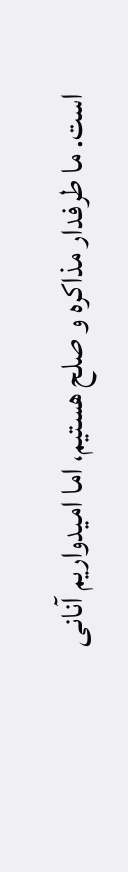است. ما طرفدار مذاکره و صلح هستیم، اما امیدواریم آنانی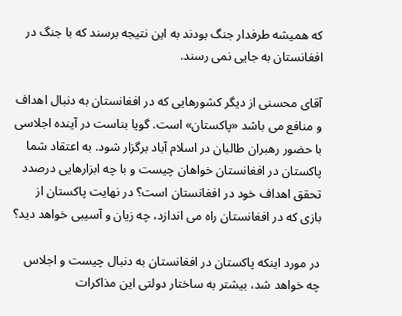که همیشه طرفدار جنگ بودند به این نتیجه برسند که با جنگ در افغانستان به جایی نمی رسند.

آقای محسنی از دیگر کشورهایی که در افغانستان به دنبال اهداف و منافع می باشد «پاکستان» است. گویا بناست در آینده اجلاسی با حضور رهبران طالبان در اسلام آباد برگزار شود. به اعتقاد شما پاکستان در افغانستان خواهان چیست و با چه ابزارهایی درصدد تحقق اهداف خود در افغانستان است؟ در نهایت پاکستان از بازی که در افغانستان راه می اندازد، چه زیان و آسیبی خواهد دید؟

در مورد اینکه پاکستان در افغانستان به دنبال چیست و اجلاس چه خواهد شد، بیشتر به ساختار دولتی این مذاکرات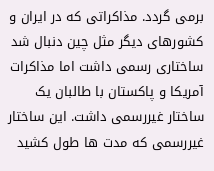برمی گردد. مذاکراتی که در ایران و کشورهای دیگر مثل چین دنبال شد ساختاری رسمی داشت اما مذاکرات آمریکا و پاکستان با طالبان یک ساختار غیررسمی داشت. این ساختار غیررسمی که مدت ها طول کشید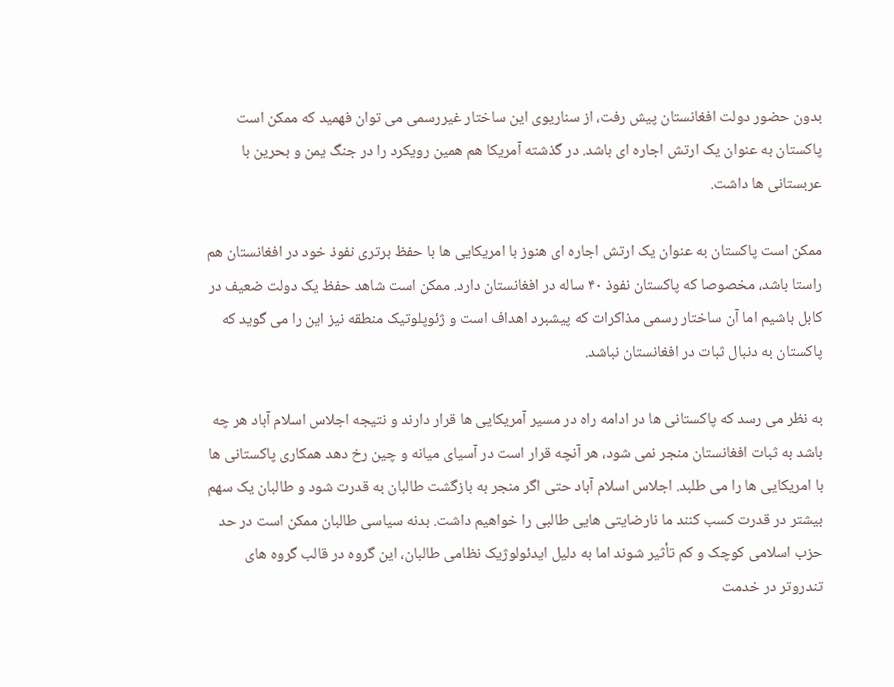بدون حضور دولت افغانستان پیش رفت، از سناریوی این ساختار غیررسمی می توان فهمید که ممکن است پاکستان به عنوان یک ارتش اجاره ای باشد. در گذشته آمریکا هم همین رویکرد را در جنگ یمن و بحرین با عربستانی ها داشت.

ممکن است پاکستان به عنوان یک ارتش اجاره ای هنوز با امریکایی ها با حفظ برتری نفوذ خود در افغانستان هم راستا باشد، مخصوصا که پاکستان نفوذ ۴۰ ساله در افغانستان دارد. ممکن است شاهد حفظ یک دولت ضعیف در کابل باشیم اما آن ساختار رسمی مذاکرات که پیشبرد اهداف است و ژئوپلوتیک منطقه نیز این را می گوید که پاکستان به دنبال ثبات در افغانستان نباشد.

به نظر می رسد که پاکستانی ها در ادامه راه در مسیر آمریکایی ها قرار دارند و نتیجه اجلاس اسلام آباد هر چه باشد به ثبات افغانستان منجر نمی شود، هر آنچه قرار است در آسیای میانه و چین رخ دهد همکاری پاکستانی ها با امریکایی ها را می طلبد. اجلاس اسلام آباد حتی اگر منجر به بازگشت طالبان به قدرت شود و طالبان یک سهم بیشتر در قدرت کسب کنند ما نارضایتی هایی طالبی را خواهیم داشت. بدنه سیاسی طالبان ممکن است در حد حزب اسلامی کوچک و کم تأثیر شوند اما به دلیل ایدئولوژیک نظامی طالبان، این گروه در قالب گروه های تندروتر در خدمت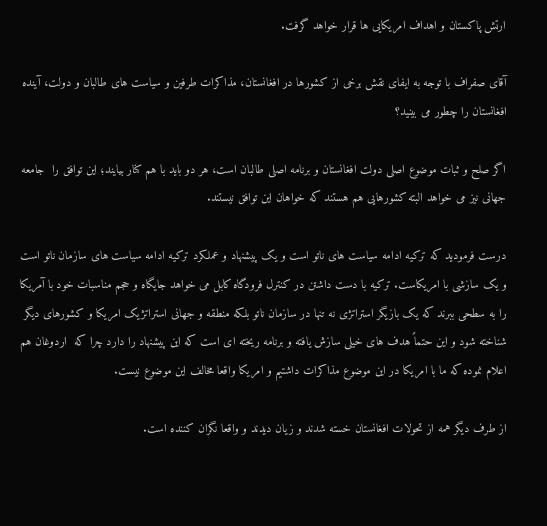ارتش پاکستان و اهداف امریکایی ها قرار خواهد گرفت.

آقای صفراف با توجه به ایفای نقش برخی از کشورها در افغانستان، مذاکرات طرفین و سیاست های طالبان و دولت، آینده افغانستان را چطور می بینید؟

اگر صلح و ثبات موضوع اصلی دولت افغانستان و برنامه اصلی طالبان است، هر دو باید با هم کنار بیایند؛ این توافق را  جامعه جهانی نیز می خواهد البته کشورهایی هم هستند که خواهان این توافق نیستند.

درست فرمودید که ترکیه ادامه سیاست های ناتو است و یک پیشنهاد و عملکرد ترکیه ادامه سیاست های سازمان ناتو است و یک سازشی با امریکاست. ترکیه با دست داشتن در کنترل فرودگاه کابل می خواهد جایگاه و حجم مناسبات خود با آمریکا را به سطحی ببرند که یک بازیگر استراتژی نه تنها در سازمان ناتو بلکه منطقه و جهانی استراتژیک امریکا و کشورهای دیگر شناخته شود و این حتماً هدف های خیلی سازش یافته و برنامه ریخته ای است که این پیشنهاد را دارد چرا که  اردوغان هم اعلام نموده که ما با امریکا در این موضوع مذاکرات داشتیم و امریکا واقعا مخالف این موضوع نیست.

از طرف دیگر همه از تحولات افغانستان خسته شدند و زیان دیدند و واقعا نگران کننده است.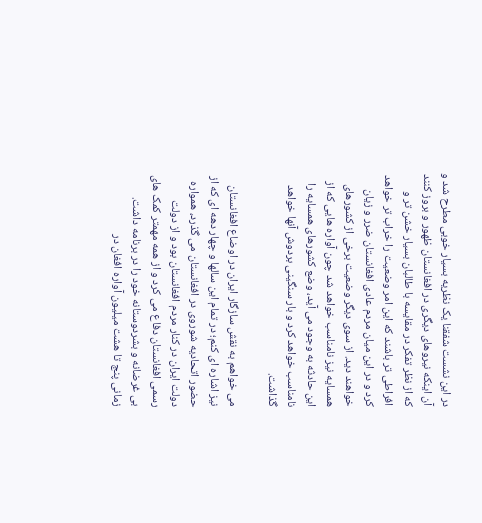در این نشست شفقنا یک نظریه بسیار خوبی مطرح شد و آن اینکه نیروهای دیگری در افغانستان ظهور و بروز کنند که از نظر تفکر در مقایسه با طالبان بسیار خشن تر و افراطی تر باشند که این امر وضعیت را خراب تر خواهد کرد و در این میان مردم عادی افغانستان ضرر و زیان خواهند دید. از سوی دیگر وضعیت برخی از کشورهای همسایه نیز نامناسب خواهد شد چون آواره هایی که از این حادثه به وجود می آید، وضع کشورهای همسایه را نامناسب خواهد کرد و بار سنگینی بردوش آنها خواهد گذاشت.

می خواهم به نقش سازگار ایران در اوضاع افغانستان نیز اشاره ای کنم؛ در تمام این سالها و چهار دهه ای که از حضور اتحادیه شوروی در افغانستان می گذرد، همواره دولت ایران در کنار مردم افغانستان بود و از دولت رسمی افغانستان دفاع می کرد و از همه مهمتر کمک های بی غرضانه و بشردوستانه خود را در برنامه داشت. زمانی پنج تا هشت میلیون آواره افغان در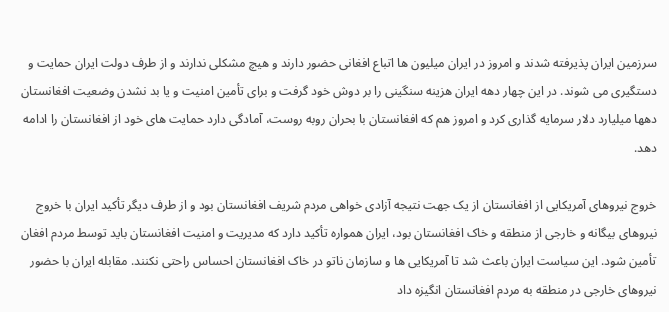سرزمین ایران پذیرفته شدند و امروز در ایران میلیون ها اتباع افغانی حضور دارند و هیچ مشکلی ندارند و از طرف دولت ایران حمایت و دستگیری می شوند. در این چهار دهه ایران هزینه سنگینی را بر دوش خود گرفت و برای تأمین امنیت و یا بد نشدن وضعیت افغانستان دهها میلیارد دلار سرمایه گذاری کرد و امروز هم که افغانستان با بحران روبه روست، آمادگی دارد حمایت های خود از افغانستان را ادامه دهد.

خروج نیروهای آمریکایی از افغانستان از یک جهت نتیجه آزادی خواهی مردم شریف افغانستان بود و از طرف دیگر تأکید ایران با خروج نیروهای بیگانه و خارجی از منطقه و خاک افغانستان بود، ایران همواره تأکید دارد که مدیریت و امنیت افغانستان باید توسط مردم افغان تأمین شود. این سیاست ایران باعث شد تا آمریکایی ها و سازمان ناتو در خاک افغانستان احساس راحتی نکنند. مقابله ایران با حضور نیروهای خارجی در منطقه به مردم افغانستان انگیزه داد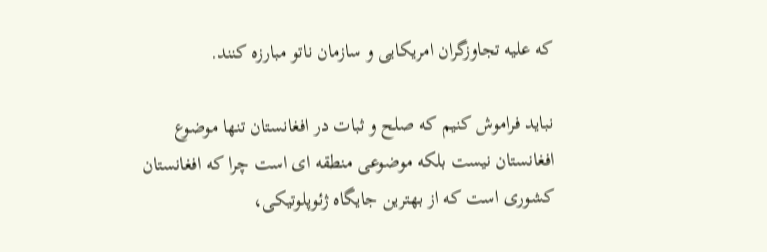که علیه تجاوزگران امریکایی و سازمان ناتو مبارزه کنند.

نباید فراموش کنیم که صلح و ثبات در افغانستان تنها موضوع افغانستان نیست بلکه موضوعی منطقه ای است چرا که افغانستان کشوری است که از بهترین جایگاه ژئوپلوتیکی،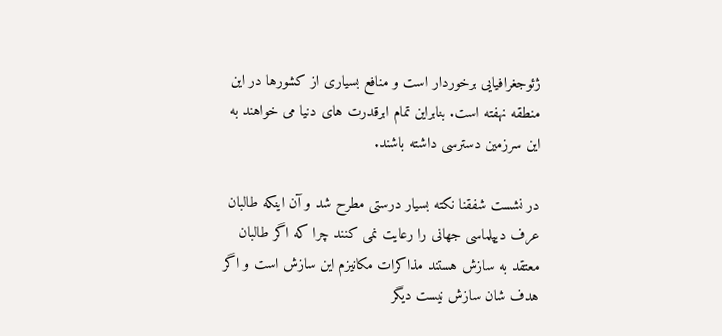ژئوجغرافیایی برخوردار است و منافع بسیاری از کشورها در این منطقه نهفته است. بنابراین تمام ابرقدرت های دنیا می خواهند به این سرزمین دسترسی داشته باشند.

در نشست شفقنا نکته بسیار درستی مطرح شد و آن اینکه طالبان عرف دیپلماسی جهانی را رعایت نمی کنند چرا که اگر طالبان معتقد به سازش هستند مذاکرات مکانیزم این سازش است و اگر هدف شان سازش نیست دیگر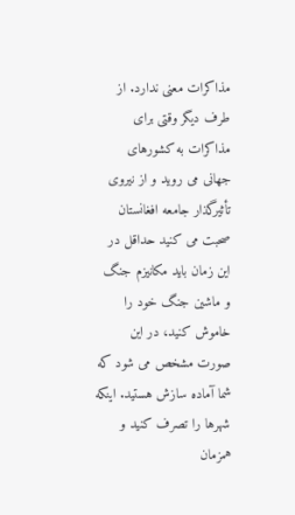مذاکرات معنی ندارد. از طرف دیگر وقتی برای مذاکرات به کشورهای جهانی می روید و از نیروی تأثیرگذار جامعه افغانستان صحبت می کنید حداقل در این زمان باید مکانیزم جنگ و ماشین جنگ خود را خاموش کنید، در این صورت مشخص می شود که شما آماده سازش هستید. اینکه شهرها را تصرف کنید و همزمان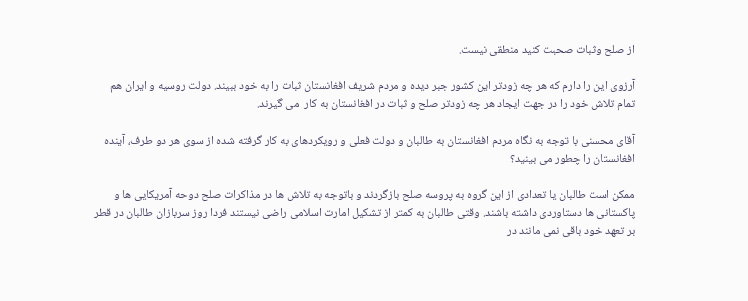از صلح وثبات صحبت کنید منطقی نیست.

آرزوی این را دارم که هر چه زودتر این کشور جبر دیده و مردم شریف افغانستان ثبات را به خود ببیند. دولت روسیه و ایران هم تمام تلاش خود را در جهت ایجاد هر چه زودتر صلح و ثبات در افغانستان به کار  می گیرند.

آقای محسنی با توجه به نگاه مردم افغانستان به طالبان و دولت فعلی و رویکردهای به کار گرفته شده از سوی هر دو طرف، آینده افغانستان را چطور می بینید؟

ممکن است طالبان یا تعدادی از این گروه به پروسه صلح بازگردند و باتوجه به تلاش ها در مذاکرات صلح دوحه آمریکایی ها و پاکستانی ها دستاوردی داشته باشند. وقتی طالبان به کمتر از تشکیل امارت اسلامی راضی نیستند فردا روز سربازان طالبان در قطر بر تعهد خود باقی نمی مانند در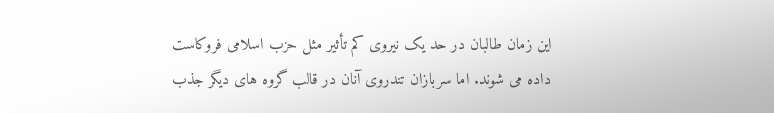این زمان طالبان در حد یک نیروی کم تأثیر مثل حزب اسلامی فروکاست داده می شوند. اما سربازان تندروی آنان در قالب گروه های دیگر جذب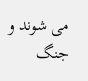می شوند و جنگ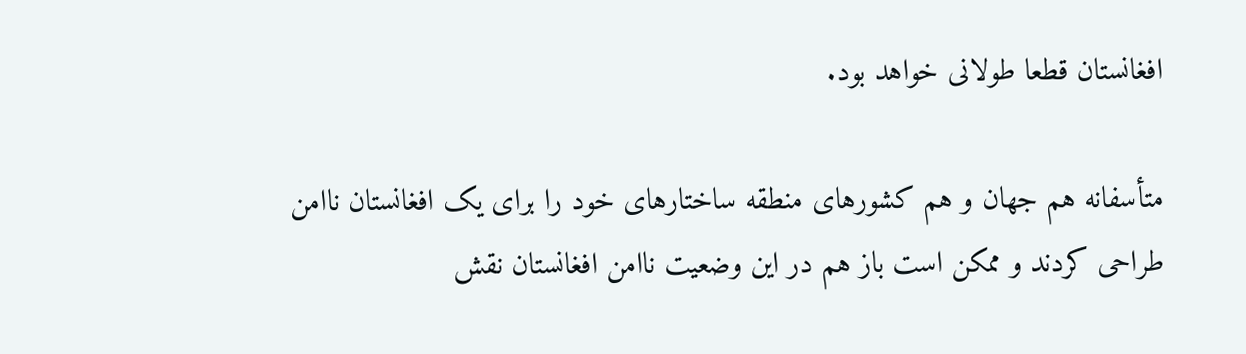افغانستان قطعا طولانی خواهد بود.

متأسفانه هم جهان و هم کشورهای منطقه ساختارهای خود را برای یک افغانستان ناامن طراحی کردند و ممکن است باز هم در این وضعیت ناامن افغانستان نقش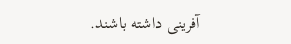آفرینی داشته باشند.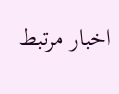اخبار مرتبط